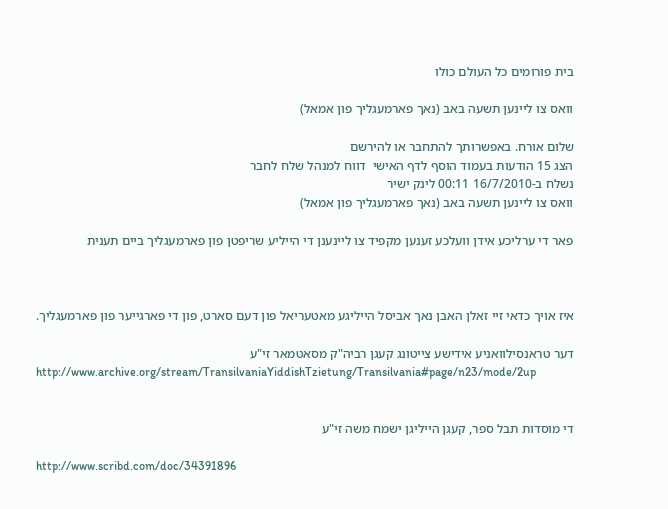בית פורומים כל העולם כולו

וואס צו ליינען תשעה באב (נאך פארמעגליך פון אמאל)

שלום אורח. באפשרותך להתחבר או להירשם
הצג 15 הודעות בעמוד הוסף לדף האישי  דווח למנהל שלח לחבר
נשלח ב-16/7/2010 00:11 לינק ישיר
וואס צו ליינען תשעה באב (נאך פארמעגליך פון אמאל)

פאר די ערליכע אידן וועלכע זענען מקפיד צו ליינענן די הייליע שריפטן פון פארמעגליך ביים תענית



איז אויך כדאי זיי זאלן האבן נאך אביסל הייליגע מאטעריאל פון דעם סארט, פון די פארגייער פון פארמעגליך.

דער טראנסילוואניע אידישע צייטונג קעגן רביה"ק מסאטמאר זי"ע
http://www.archive.org/stream/TransilvaniaYiddishTzietung/Transilvania#page/n23/mode/2up


די מוסדות תבל ספר, קעגן הייליגן ישמח משה זי"ע

http://www.scribd.com/doc/34391896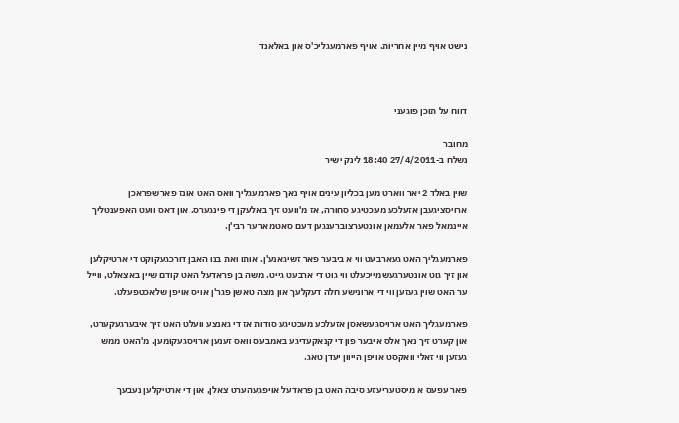נישט אויף מיין אחריות. אויף פארמעגליכ'ס און באלאנד



דווח על תוכן פוגעני

מחובר
נשלח ב-27/4/2011 18:40 לינק ישיר

שוין באלד 2 יאר ווארט מען בכליון עינים אויף נאך פארמעגליך וואס האט אונז פארשפראכן ארויסציגעבן אזעלכע מעכטיגע סחורה, אז מ'וועט זיך באלעקן די פינגערס. און דאס וועט האפענטליך איינמאל פאר אלעמאן אונטערצוברענגען דעם סאטמארער רבי'ן.

פארמעגליך האט געארבעט ווי א ביבער פאר זשיגאנע'ן. אותו ואת בנו האבן דורכגעקוקט די ארטיקלען און זיך גוט אונטערגעשמייכעלט ווי גוט די ארבעט גייט. משה בן פראדעל האט קודם שיין באצאלט, ווייל ער האט שוין געזען ווי די ארונישע חלה דעקלעך און מצה טאשן פגר'ן אויס אויפן שלאכטפעלט.

פארמעגליך האט ארויסגעשאסן אזעלכע מעכטיגע סודות אז די גאנצע וועלט האט זיך איבערגעקערט, און קערט זיך נאך אלס איבער פון די קנאקעדיגע באמבעס וואס זענען ארויסגעקומען. מ'האט ממש געזען ווי זאלי וואקסט אויפן הייוון יעדן טאג.

פאר עפעס א מיסטעריעזע סיבה האט בן פראדעל אויפגעהערט צאלן, און די ארטיקלען נעבעך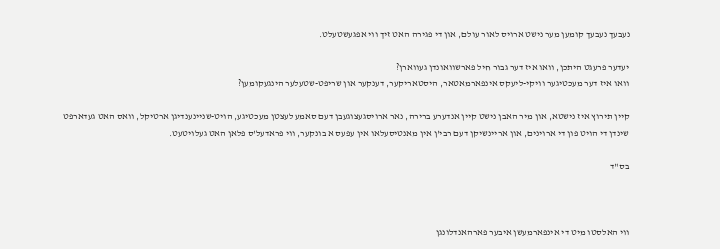נעבעך נעבעך קומען מער נישט ארויס לאור עולם, און די פגירה האט זיך ווי אפגעשטעלט.

יעדער פרעגט היתכן, וואו איז דער גבור חיל פארשוואונדן געווארן?
וואו איז דער מעכטיגער וויקי-ליעקס אינפארמאטאר, היסטאריקער, דענקער און שריפט-שטעלער הינגעקומען?

קיין תירוץ איז נישטא, און מיר האבן נישט קיין אנדערע ברירה, נאר ארויסגעצוגעבן דעם סאמע לעצטן מעכטיגע, הויט-שניינענדיגן ארטיקל, וואס האט געדארפט שינדן די הויט פון די ארוינים, און אריינשיקן דעם רבי'ן אין מאנטיסעלאו אין עפעס א בונקער, ווי פראדעל'ס פלאן האט געלויטעט.

בס"ד



ווי האלסטו מיט די אינפארמעשן איבער פארהאנדלונגן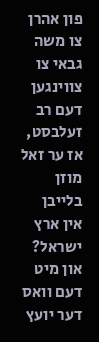פון אהרן צו משה גבאי צו צווינגען דעם רב זעלבסט, אז ער זאל מוזן בלייבן אין ארץ ישראל?
און מיט דעם וואס דער יועץ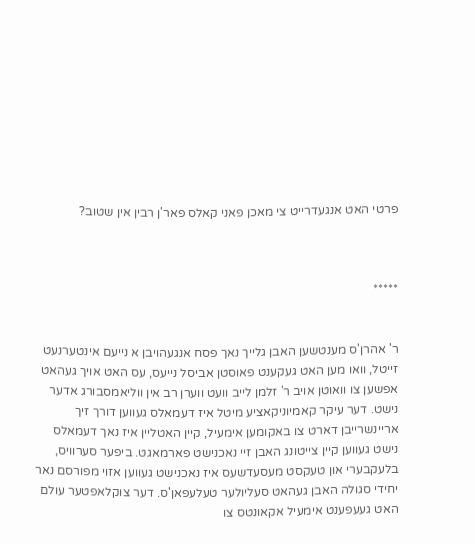פרטי האט אנגעדרייט צי מאכן פאני קאלס פאר'ן רבין אין שטוב?



*****


ר' אהרן'ס מענטשען האבן גלייך נאך פסח אנגעהויבן א נייעם אינטערנעט זייטל, וואו מען האט געקענט פאוסטן אביסל נייעס, עס האט אויך געהאט אפשען צו וואוטן אויב ר' זלמן לייב וועט ווערן רב אין ווליאמסבורג אדער נישט. דער עיקר קאמיוניקאציע מיטל איז דעמאלס געווען דורך זיך אריינשרייבן דארט צו באקומען אימעיל, קיין האטליין איז נאך דעמאלס נישט געווען קיין צייטונג האבן זיי נאכנישט פארמאגט. ביפער סערוויס, בלעקבערי און טעקסט מעסעדשעס איז נאכנישט געווען אזוי מפורסם נאר יחידי סגולה האבן געהאט סעליולער טעלעפאן'ס. דער צוקלאפטער עולם האט געעפענט אימעיל אקאונטס צו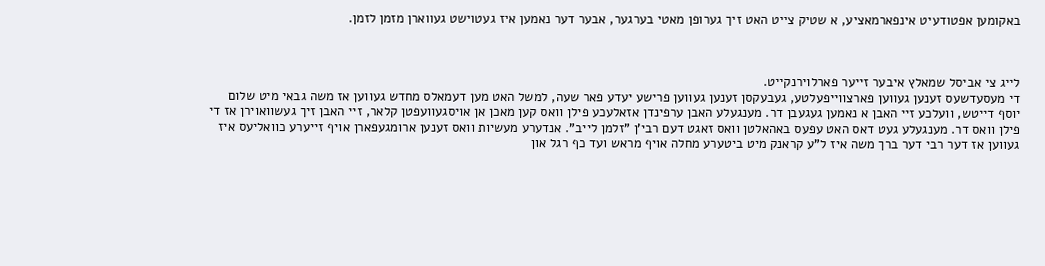באקומען אפטודעיט אינפארמאציע, א שטיק צייט האט זיך גערופן מאטי בערגער, אבער דער נאמען איז געטוישט געווארן מזמן לזמן.



לייג צי אביסל שמאלץ איבער זייער פארלוירנקייט.
די מעסעדשעס זענען געווען פארצווייפעלטע, געבעקסן זענען געווען פרישע יעדע פאר שעה, למשל האט מען דעמאלס מחדש געווען אז משה גבאי מיט שלום יוסף דייטש, וועלכע זיי האבן א נאמען געגעבן דר. מענגעלע האבן ערפינדן אזאלעכע פילן וואס קען מאכן אן אויסגעוועפטן קלאר, זיי האבן זיך געשוואוירן אז די פילן וואס דר. מענגעלע געט דאס האט עפעס באהאלטן וואס זאגט דעם רבי'ן "זלמן לייב". אנדערע מעשיות וואס זענען ארומגעפארן אויף זייערע כוואליעס איז געווען אז דער רבי דער ברך משה איז ל"ע קראנק מיט ביטערע מחלה אויף מראש ועד כף רגל און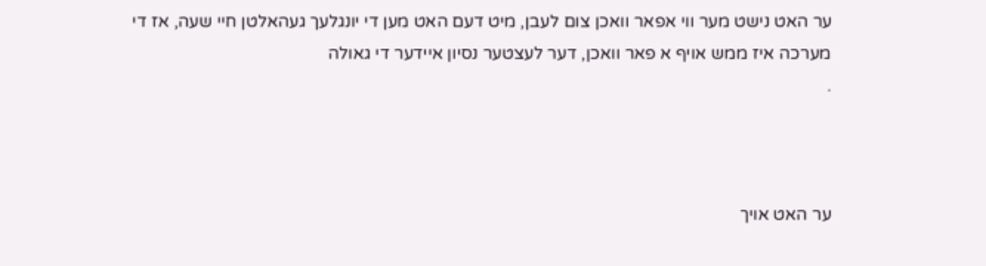ער האט נישט מער ווי אפאר וואכן צום לעבן, מיט דעם האט מען די יונגלעך געהאלטן חיי שעה, אז די מערכה איז ממש אויף א פאר וואכן, דער לעצטער נסיון איידער די גאולה
.



ער האט אויך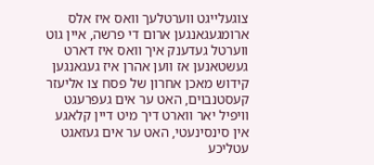צוגעלייגט ווערטלעך וואס איז אלס ארומגעגאנגען ארום די פרשה, איין גוט ווערטל געדענק איך וואס איז דארט געשטאנען אז ווען אהרן איז געגאנגען קידוש מאכן אחרון של פסח צו אליעזר קעסטנבוים, האט ער אים געפרעגט וויפיל יאר ווארט דיך מיט דיין קלאגע אין סינסינעטי, האט ער אים געזאגט עטליכע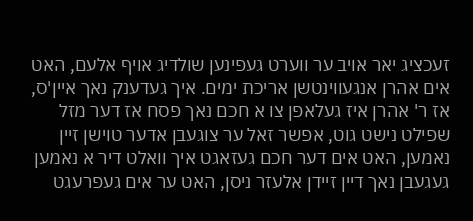זעכציג יאר אויב ער ווערט געפינען שולדיג אויף אלעם, האט אים אהרן אנגעווינטשן אריכת ימים. איך געדענק נאך איין'ס, אז ר' אהרן איז געלאפן צו א חכם נאך פסח אז דער מזל שפילט נישט גוט, אפשר זאל ער צוגעבן אדער טוישן זיין נאמען, האט אים דער חכם געזאגט איך וואלט דיר א נאמען געגעבן נאך דיין זיידן אלעזר ניסן, האט ער אים געפרעגט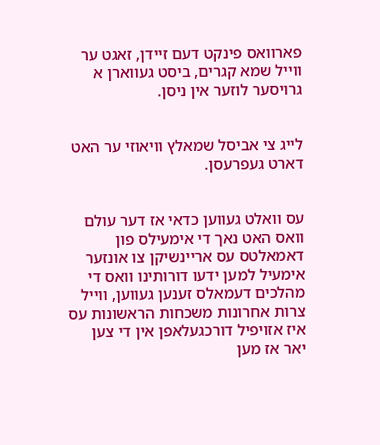פארוואס פינקט דעם זיידן, זאגט ער ווייל שמא קגרים, ביסט געווארן א גרויסער לוזער אין ניסן.


לייג צי אביסל שמאלץ וויאוזי ער האט דארט געפרעסן.


עס וואלט געווען כדאי אז דער עולם וואס האט נאך די אימעילס פון דאמאלטס עס אריינשיקן צו אונזער אימעיל למען ידעו דורותינו וואס די מהלכים דעמאלס זענען געווען, ווייל צרות אחרונות משכחות הראשונות עס איז אזויפיל דורכגעלאפן אין די צען יאר אז מען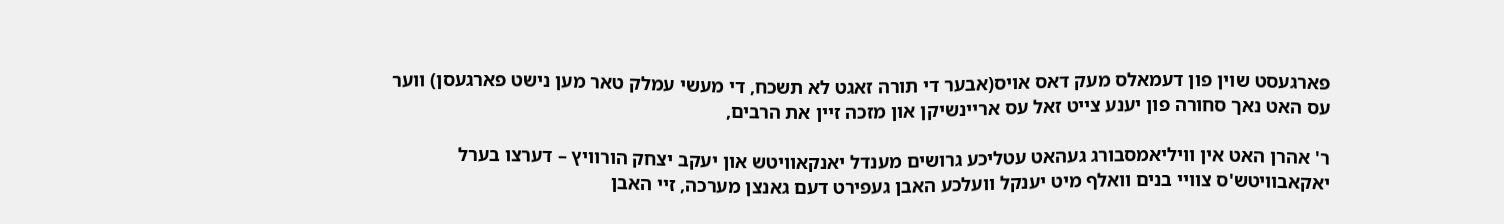פארגעסט שוין פון דעמאלס מעק דאס אויס(אבער די תורה זאגט לא תשכח, די מעשי עמלק טאר מען נישט פארגעסן) ווער עס האט נאך סחורה פון יענע צייט זאל עס אריינשיקן און מזכה זיין את הרבים,

ר' אהרן האט אין וויליאמסבורג געהאט עטליכע גרושים מענדל יאנקאוויטש און יעקב יצחק הורוויץ – דערצו בערל יאקאבוויטש'ס צוויי בנים וואלף מיט יענקל וועלכע האבן געפירט דעם גאנצן מערכה, זיי האבן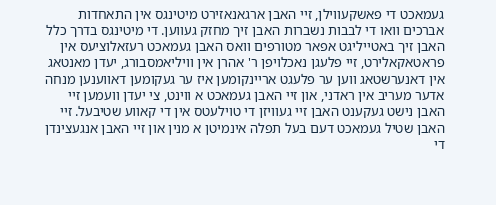געמאכט די פאשקעווילן, זיי האבן ארגאנאזירט מיטינגס אין התאחדות אברכים וואו די לבבות נשברות האבן זיך מחזק געווען. די מיטינגס בדרך כלל האבן זיך באטייליגט אפאר מטורפים וואס האבן געמאכט רעזאלוציעס אין פראטאקאלירט, זיי פלעגן נאכלויפן ר' אהרן אין וויליאמסבורג, יעדן מאנטאג אין דאנערשטאג ווען ער פלעגט אריינקומען איז ער געקומען דאווענען מנחה אדער מעריב אין ראדני, און זיי האבן געמאכט א ווינט, צי יעדן וועמען זיי האבן נישט געקענט האבן זיי געוויזן די טוילעטס אין די קאווע שטיבעל. זיי האבן שטיל געמאכט דעם בעל תפלה אינמיטן א מנין און זיי האבן אנגעצינדן די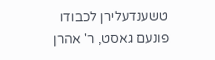טשענדעלירן לכבודו פונעם גאסט, ר' אהרן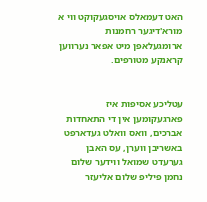האט דעמאלס אויסגעקוקט ווי א מורא'דיגער רחמנות ארומגעלאפן מיט אפאר נערווען קראנקע מטורפים.


עטליכע אסיפות איז פארגעקומען אין די התאחדות אברכים, וואס וואלט געדארפט באשריבן ווערן, עס האבן גערעדט שמואל ווידער שלום נחמן פיליפ שלום אליעזר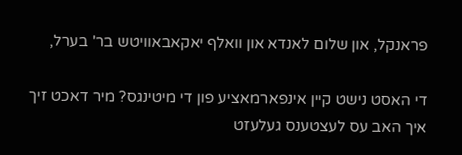פראנקל, און שלום לאנדא און וואלף יאקאבאוויטש בר' בערל,

די האסט נישט קיין אינפארמאציע פון די מיטינגס? מיר דאכט זיך איך האב עס לעצטענס געלעזט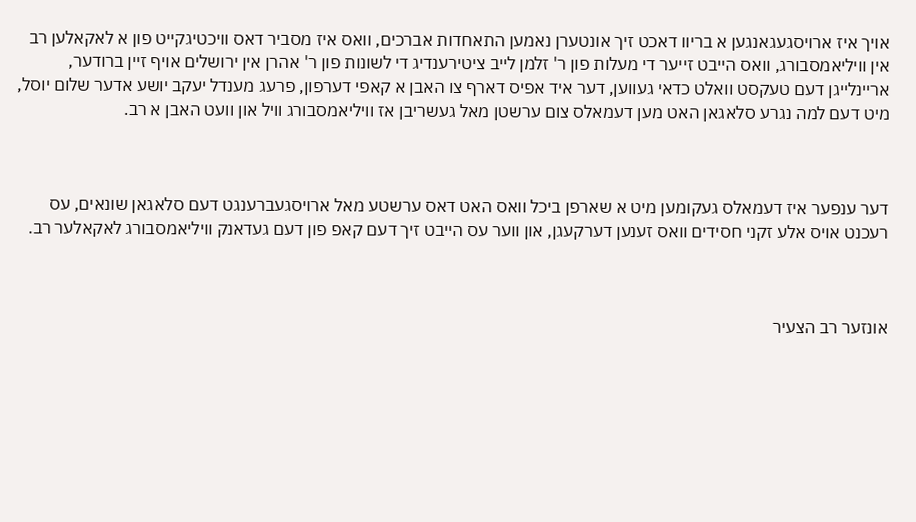אויך איז ארויסגעגאנגען א בריוו דאכט זיך אונטערן נאמען התאחדות אברכים, וואס איז מסביר דאס וויכטיגקייט פון א לאקאלען רב אין וויליאמסבורג, וואס הייבט זייער די מעלות פון ר' זלמן לייב ציטירענדיג די לשונות פון ר' אהרן אין ירושלים אויף זיין ברודער, אריינלייגן דעם טעקסט וואלט כדאי געווען, דער איד אפיס דארף צו האבן א קאפי דערפון, פרעג מענדל יעקב יושע אדער שלום יוסל, מיט דעם למה נגרע סלאגאן האט מען דעמאלס צום ערשטן מאל געשריבן אז וויליאמסבורג וויל און וועט האבן א רב.



דער ענפער איז דעמאלס געקומען מיט א שארפן ביכל וואס האט דאס ערשטע מאל ארויסגעברענגט דעם סלאגאן שונאים, עס רעכנט אויס אלע זקני חסידים וואס זענען דערקעגן, און ווער עס הייבט זיך דעם קאפ פון דעם געדאנק וויליאמסבורג לאקאלער רב.



אונזער רב הצעיר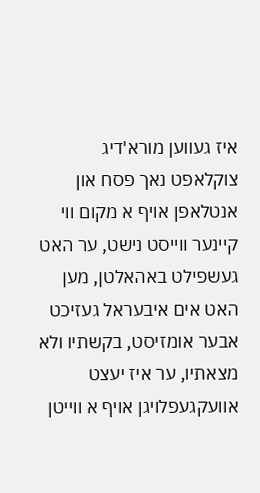איז געווען מורא'דיג צוקלאפט נאך פסח און אנטלאפן אויף א מקום ווי קיינער ווייסט נישט, ער האט געשפילט באהאלטן, מען האט אים איבעראל געזיכט אבער אומזיסט, בקשתיו ולא מצאתיו, ער איז יעצט אוועקגעפלויגן אויף א ווייטן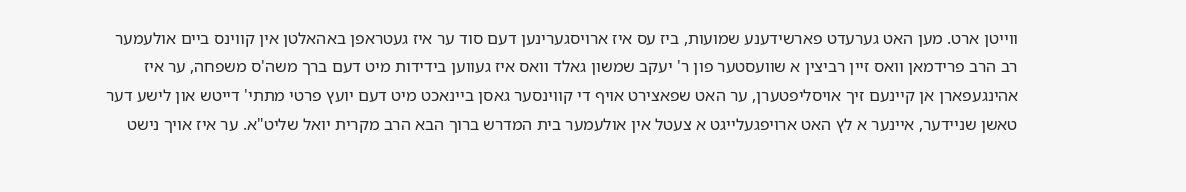ווייטן ארט. מען האט גערעדט פארשידענע שמועות, ביז עס איז ארויסגערינען דעם סוד ער איז געטראפן באהאלטן אין קווינס ביים אולעמער רב הרב פרידמאן וואס זיין רביצין א שוועסטער פון ר' יעקב שמשון גאלד וואס איז געווען בידידות מיט דעם ברך משה'ס משפחה, ער איז אהינגעפארן אן קיינעם זיך אויסליפטערן, ער האט שפאצירט אויף די קווינסער גאסן ביינאכט מיט דעם יועץ פרטי מתתי' דייטש און לישע דער טאשן שניידער, איינער א לץ האט ארויפגעלייגט א צעטל אין אולעמער בית המדרש ברוך הבא הרב מקרית יואל שליט"א. ער איז אויך נישט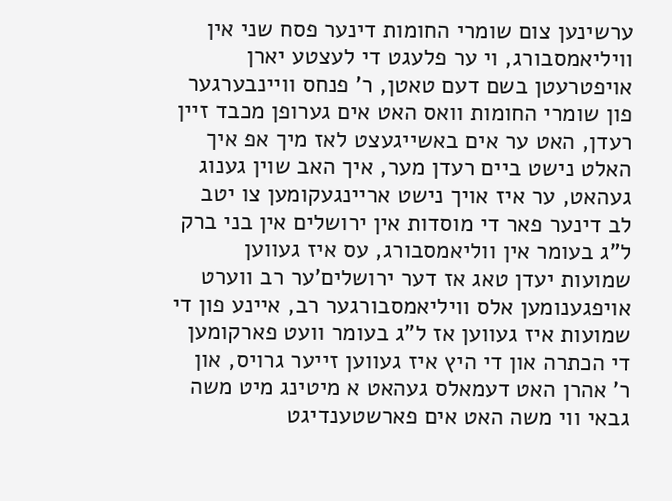ערשינען צום שומרי החומות דינער פסח שני אין וויליאמסבורג, וי ער פלעגט די לעצטע יארן אויפטרעטן בשם דעם טאטן, ר' פנחס וויינבערגער פון שומרי החומות וואס האט אים גערופן מכבד זיין רעדן, האט ער אים באשייגעצט לאז מיך אפ איך האלט נישט ביים רעדן מער, איך האב שוין גענוג געהאט, ער איז אויך נישט אריינגעקומען צו יטב לב דינער פאר די מוסדות אין ירושלים אין בני ברק ל"ג בעומר אין ווליאמסבורג, עס איז געווען שמועות יעדן טאג אז דער ירושלים'ער רב ווערט אויפגענומען אלס וויליאמסבורגער רב, איינע פון די שמועות איז געווען אז ל"ג בעומר וועט פארקומען די הכתרה און די היץ איז געווען זייער גרויס, און ר' אהרן האט דעמאלס געהאט א מיטינג מיט משה גבאי ווי משה האט אים פארשטענדיגט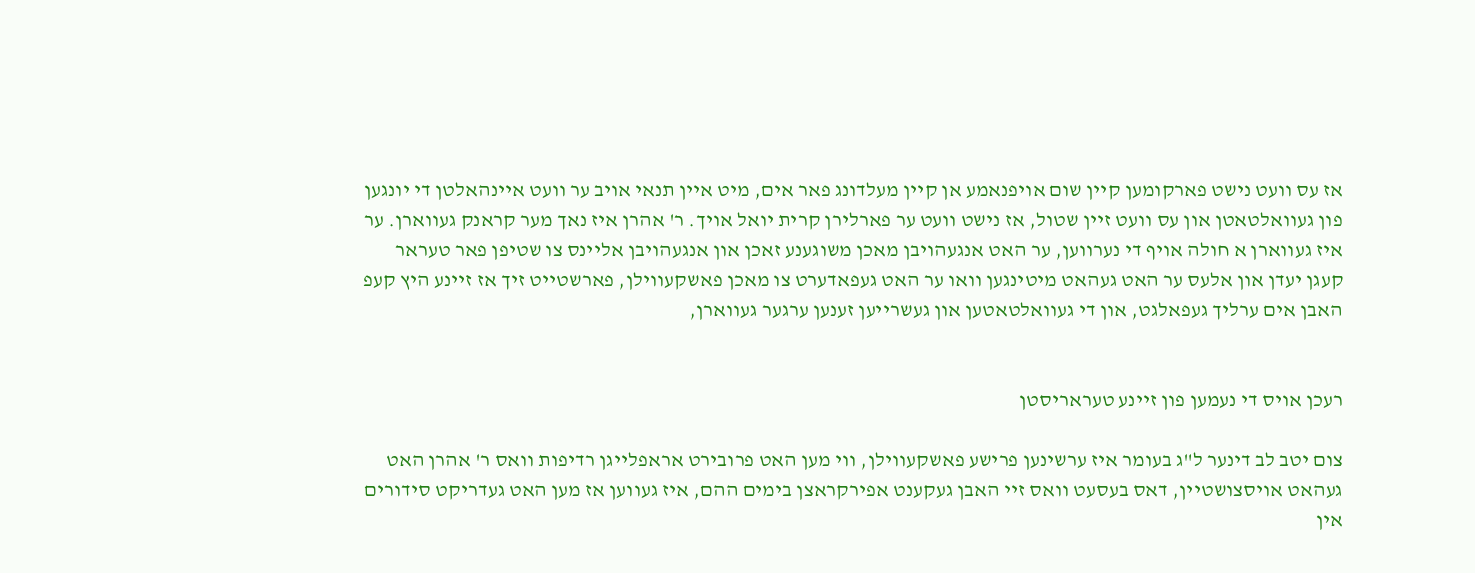אז עס וועט נישט פארקומען קיין שום אויפנאמע אן קיין מעלדונג פאר אים, מיט איין תנאי אויב ער וועט איינהאלטן די יונגען פון געוואלטאטן און עס וועט זיין שטול, אז נישט וועט ער פארלירן קרית יואל אויך. ר' אהרן איז נאך מער קראנק געווארן. ער איז געווארן א חולה אויף די נערווען, ער האט אנגעהויבן מאכן משוגענע זאכן און אנגעהויבן אליינס צו שטיפן פאר טעראר קעגן יעדן און אלעס ער האט געהאט מיטינגען וואו ער האט געפאדערט צו מאכן פאשקעווילן, פארשטייט זיך אז זיינע היץ קעפ האבן אים ערליך געפאלגט, און די געוואלטאטען און געשרייען זענען ערגער געווארן,


רעכן אויס די נעמען פון זיינע טעראריסטן

צום יטב לב דינער ל"ג בעומר איז ערשינען פרישע פאשקעווילן, ווי מען האט פרובירט אראפלייגן רדיפות וואס ר' אהרן האט געהאט אויסצושטיין, דאס בעסעט וואס זיי האבן געקענט אפירקראצן בימים ההם, איז געווען אז מען האט געדריקט סידורים אין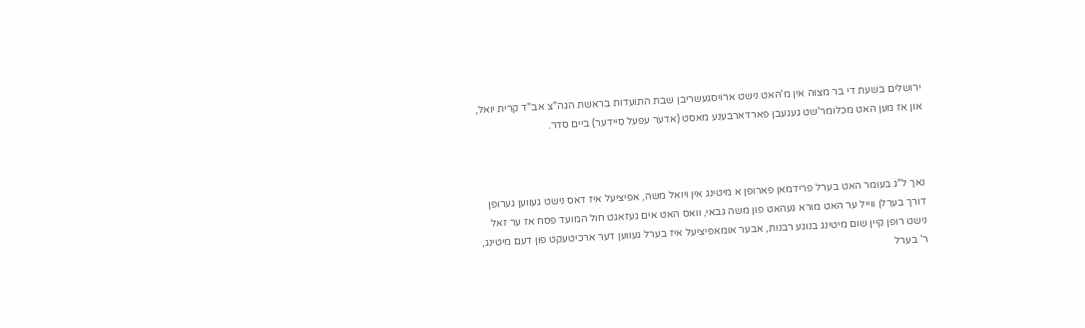ירושלים בשעת די בר מצוה אין מ'האט נישט ארויסגעשריבן שבת התועדות בראשת הגה"צ אב"ד קרית יואל, און אז מען האט מכלומר'שט געגעבן פארדארבענע מאסט (אדער עפעל סיידער) ביים סדר.



נאך ל"ג בעומר האט בערל פרידמאן פארופן א מיטינג אין ויואל משה, אפיציעל איז דאס נישט געווען גערופן דורך בערלן ווייל ער האט מורא געהאט פון משה גבאי, וואס האט אים געזאגט חול המועד פסח אז ער זאל נישט רופן קיין שום מיטינג בנוגע רבנות, אבער אומאפיציעל איז בערל געווען דער ארכיטעקט פון דעם מיטינג, ר' בערל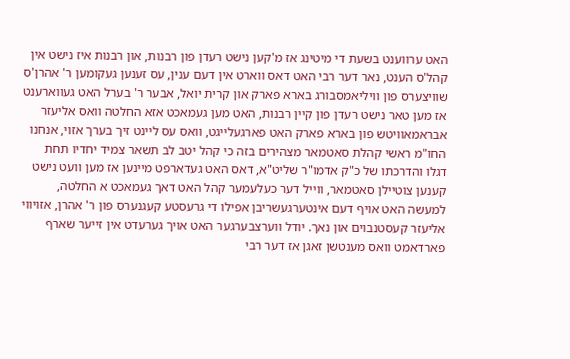האט ערווענט בשעת די מיטינג אז מ'קען נישט רעדן פון רבנות, און רבנות איז נישט אין קהל'ס הענט, נאר דער רבי האט דאס ווארט אין דעם ענין, עס זענען געקומען ר' אהרן'ס שוויצערס פון וויליאמסבורג בארא פארק און קרית יואל, אבער ר' בערל האט געווארענט אז מען טאר נישט רעדן פון קיין רבנות, האט מען געמאכט אזא החלטה וואס אליעזר אבראמאוויטש פון בארא פארק האט פארגעלייגט, וואס עס ליינט זיך בערך אזוי, אנחנו החו"מ ראשי קהלת סאטמאר מצהירים בזה כי קהל יטב לב תשאר צמיד יחדיו תחת דגלו והדרכתו של כ"ק אדמו"ר שליט"א, דאס האט געדארפט מיינען אז מען וועט נישט קענען צוטיילן סאטמאר, ווייל דער כעלעמער קהל האט דאך געמאכט א החלטה, למעשה האט אויף דעם אינטערגעשריבן אפילו די גרעסטע קעגנערס פון ר' אהרן, אזויווי אליעזר קעסטנבוים און נאך. יודל ווערצבערגער האט אויך גערעדט אין זייער שארף פארדאמט וואס מענטשן זאגן אז דער רבי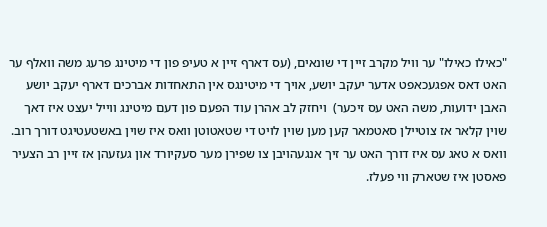"כאילו כאילו" ער וויל מקרב זיין די שונאים, (עס דארף זיין א טעיפ פון די מיטינג פרעג משה וואלף ער האט דאס אפגעכאפט אדער יעקב יושע, אויך די מיטינגס אין התאחדות אברכים דארף יעקב יושע האבן ידועות, משה האט עס זיכער)  ויחזק לב אהרן עוד הפעם פון דעם מיטינג ווייל יעצט איז דאך שוין קלאר אז צוטיילן סאטמאר קען מען שוין לויט די שטאטוטן וואס איז שוין באשטעטיגט דורך רוב. וואס א טאג עס איז דורך האט ער זיך אנגעהויבן צו שפירן מער סעקיורד און געזעהן אז זיין רב הצעיר פאסטן איז שטארק ווי פעלז.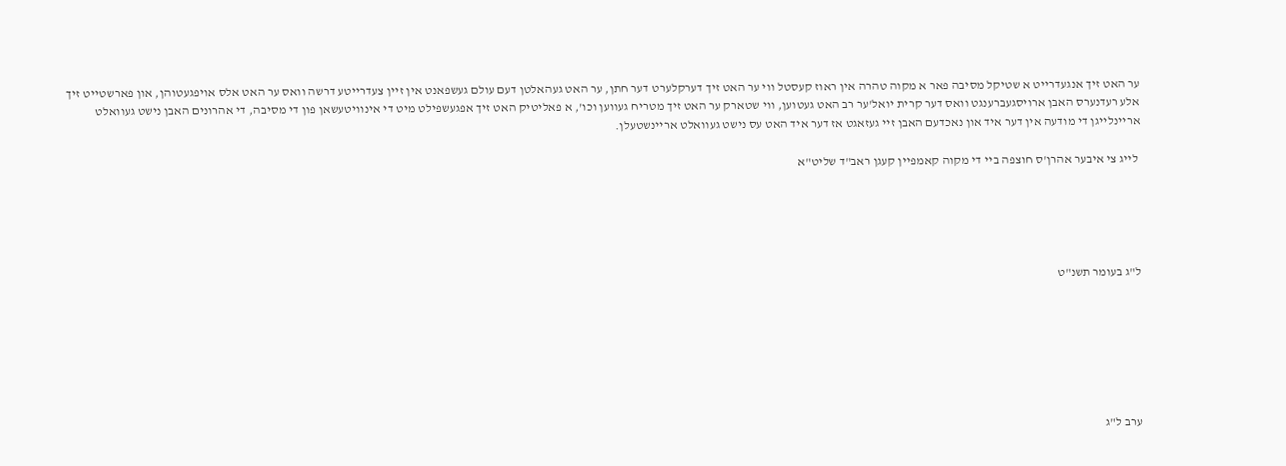ער האט זיך אנגעדרייט א שטיקל מסיבה פאר א מקוה טהרה אין ראוז קעסטל ווי ער האט זיך דערקלערט דער חתן, ער האט געהאלטן דעם עולם געשפאנט אין זיין צעדרייטע דרשה וואס ער האט אלס אויפגעטוהן, און פארשטייט זיך אלע רעדנערס האבן ארויסגעברענגט וואס דער קרית יואל'ער רב האט געטוען, ווי שטארק ער האט זיך מטריח געווען וכו', א פאליטיק האט זיך אפגעשפילט מיט די אינוויטעשאן פון די מסיבה, די אהרונים האבן נישט געוואלט אריינלייגן די מודעה אין דער איד און נאכדעם האבן זיי געזאגט אז דער איד האט עס נישט געוואלט אריינשטעלן.

 לייג צי איבער אהרן'ס חוצפה ביי די מקוה קאמפיין קעגן ראב"ד שליט"א





ל"ג בעומר תשנ"ט







ערב ל"ג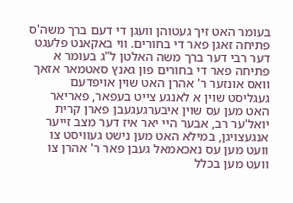בעומר האט זיך געטוהן וועגן די דעם ברך משה'ס פתיחה זאגן פאר די בחורים. ווי באקאנט פלעגט דער רבי דער ברך משה האלטן ל"ג בעומר א פתיחה פאר די בחורים פון גאנץ סאטמאר אזאך וואס אונזער ר' אהרן האט שוין אויפדעם געגליסט שוין א לאנגע צייט בעפאר, פאריאר האט מען עס שוין איבערגעגעבן פארן קרית יואל'ער רב, אבער היי יאר איז דער מצב זייער אנגעצויגן, במילא האט מען נישט געוויסט צו וועט מען עס נאכאמאל געבן פאר ר' אהרן צו וועט מען בכלל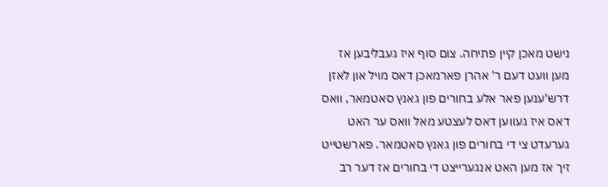נישט מאכן קיין פתיחה. צום סוף איז געבליבען אז מען וועט דעם ר' אהרן פארמאכן דאס מויל און לאזן דרש'ענען פאר אלע בחורים פון גאנץ סאטמאר, וואס דאס איז געווען דאס לעצטע מאל וואס ער האט גערעדט צי די בחורים פון גאנץ סאטמאר. פארשטייט זיך אז מען האט אנגערייצט די בחורים אז דער רב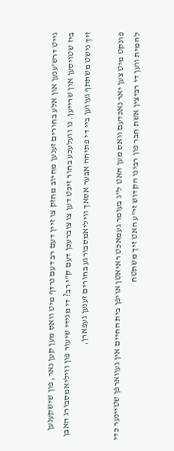גייט דרש'ענען און אלע בחורים זענען מחיוב מחזק צו זיין דעם רב דעם נרדף מיט וואס מען קען נאר, פון שישקענען ביז שטויסען און שרייען. נו וועלעכע בחור זיכט דען צו צוברעכן דעם ק"י רב? די מגידי שיעור פון וויליאמסבורג האבן זיך נישט משתתף געווען ביי די פתיחה אבער אסאך וויליאמסבורגע בחורים זענען געפארן,

פונקט מיט צען יאר נאכדעם וואס מען האט ל"ג בעומר געמאכט ראיאטן אויפן בית החיים אין געווארפן שטיינער כדי להמית ווען די רביצין אשת חבר פון רבינו הקדוש זי"ע האט זיך משתטח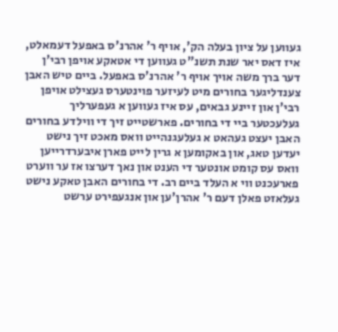געווען על ציון בעלה הק', אויף ר' אהרנ'ס באפעל דעמאלט, איז דאס יאר שנת תשנ"ט געווען די אטאקע אויפן רבי'ן דער ברך משה אויך אויף ר' אהרנ'ס באפעל. ביים טיש האבן צענדליגער בחורים מיט לעיזער פוינטערס געצילט אויפן רבי'ן און זיינע גבאים, עס איז געווען א געפערליך געלעכטער ביי די בחורים. פארשטייט זיך די ווילדע בחורים האבן יעצט געהאט א געלעגנהייט וואס מאכט זיך נישט יעדען טאג, און באקומען א גרין לייט פארן איבערדרייען וואס עס קומט אונטער די הענט און נאך דערצו אז ער ווערט פארעכנט ווי א העלד ביים רב. די בחורים האבן טאקע נישט געלאזט פאלן דעם ר' אהרן'ען און אנגעפירט ערשט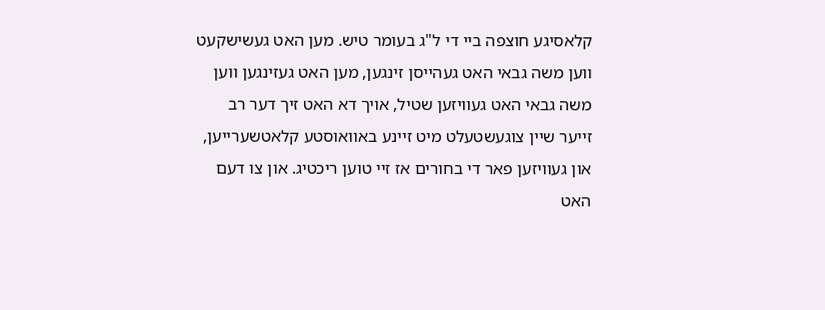קלאסיגע חוצפה ביי די ל"ג בעומר טיש. מען האט געשישקעט ווען משה גבאי האט געהייסן זינגען, מען האט געזינגען ווען משה גבאי האט געוויזען שטיל, אויך דא האט זיך דער רב זייער שיין צוגעשטעלט מיט זיינע באוואוסטע קלאטשערייען, און געוויזען פאר די בחורים אז זיי טוען ריכטיג. און צו דעם האט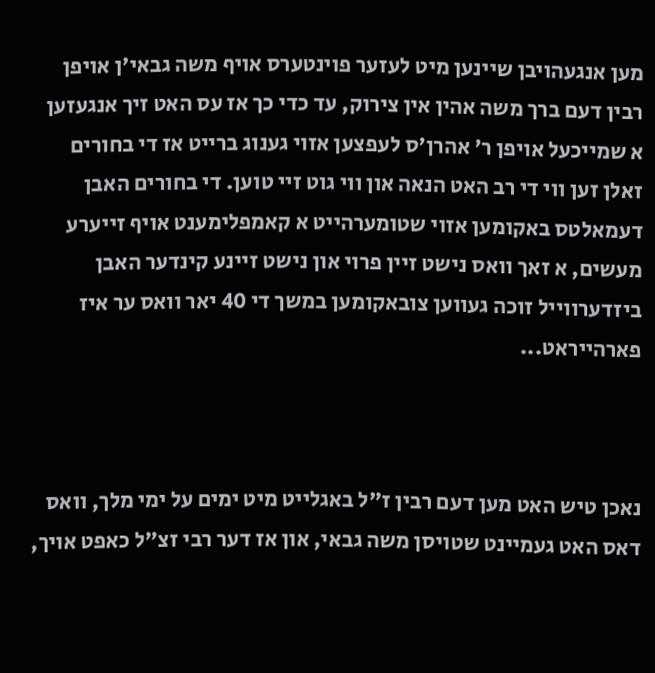מען אנגעהויבן שיינען מיט לעזער פוינטערס אויף משה גבאי'ן אויפן רבין דעם ברך משה אהין אין צירוק, עד כדי כך אז עס האט זיך אנגעזען א שמייכעל אויפן ר' אהרן'ס לעפצען אזוי גענוג ברייט אז די בחורים זאלן זען ווי די רב האט הנאה און ווי גוט זיי טוען. די בחורים האבן דעמאלטס באקומען אזוי שטומערהייט א קאמפלימענט אויף זייערע מעשים, א זאך וואס נישט זיין פרוי און נישט זיינע קינדער האבן ביזדערווייל זוכה געווען צובאקומען במשך די 40 יאר וואס ער איז פארהייראט...



נאכן טיש האט מען דעם רבין ז"ל באגלייט מיט ימים על ימי מלך, וואס דאס האט געמיינט שטויסן משה גבאי, און אז דער רבי זצ"ל כאפט אויך,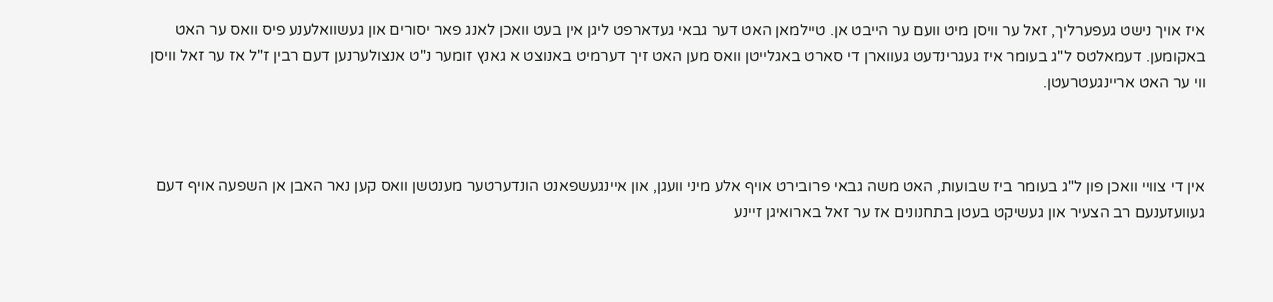איז אויך נישט געפערליך, זאל ער וויסן מיט וועם ער הייבט אן. טיילמאן האט דער גבאי געדארפט ליגן אין בעט וואכן לאנג פאר יסורים און געשוואלענע פיס וואס ער האט באקומען. דעמאלטס ל"ג בעומר איז געגרינדעט געווארן די סארט באגלייטן וואס מען האט זיך דערמיט באנוצט א גאנץ זומער נ"ט אנצולערנען דעם רבין ז"ל אז ער זאל וויסן ווי ער האט אריינגעטרעטן.



אין די צוויי וואכן פון ל"ג בעומר ביז שבועות, האט משה גבאי פרובירט אויף אלע מיני וועגן, און איינגעשפאנט הונדערטער מענטשן וואס קען נאר האבן אן השפעה אויף דעם געוועזענעם רב הצעיר און געשיקט בעטן בתחנונים אז ער זאל בארואיגן זיינע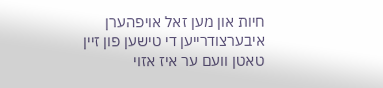חיות און מען זאל אויפהערן איבערצודרייען די טישען פון זיין טאטן וועם ער איז אזוי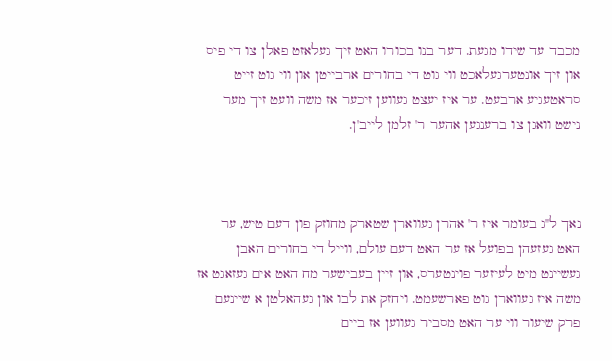מכבד עד שידו מגעת. דער בנו בכורו האט זיך געלאזט פאלן צו די פיס און זיך אונטערגעלאכט ווי גוט די בחורים ארבייטן און ווי גוט זייט סראטעגיע ארבעט. ער איז יעצט געווען זיכער אז משה וועט זיך מער נישט וואגן צו ברענגען אהער ר' זלמן לייב'ן.



נאך ל"ג בעומר איז ר' אהרן געווארן שטארק מחוזק פון דעם טיש, ער האט געזעהן בפועל אז ער האט דעם עולם, ווייל די בחורים האבן געשיינט מיט לעיזער פוינטערס, און זיין בעבישער מח האט אים געזאגט אז משה איז געווארן גוט פארשעמט. ויחזק את לבו און געהאלטן א שיינעם פרק שיעור ווי ער האט מסביר געווען אז ביים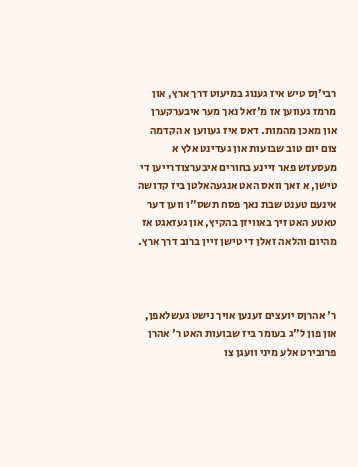רבי'ןס טיש איז גענוג במיעוט דרך ארץ, און מרמז געווען אז מ'זאל נאך מער איבערקערן און מאכן מהמות. דאס איז געווען א הקדמה צום יום טוב שבועות און געדינט אלץ א מעסעזש פאר זיינע בחורים איבערצודרייען די טישן, א זאך וואס האט אנגעהאלטן ביז קדושה אינעם טענט שבת נאך פסח תשס"ו ווען דער טאטע האט זיך באוויזן בהקיץ, און געזאגט אז מהיום והלאה זאלן די טישן זיין ברוב דרך ארץ.



ר' אהרןס יועצים זענען אויך נישט געשלאפן, און פון ל"ג בעומר ביז שבועות האט ר' אהרן פרובירט אלע מיני וועגן צו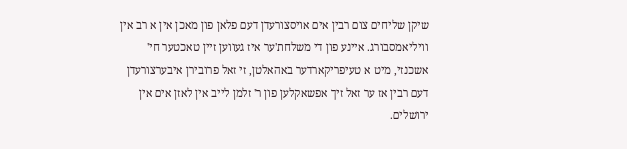שיקן שליחים צום רבין אים אויסצורעדן דעם פלאן פון מאכן אין א רב אין וויליאמסבורג. איינע פון די משלחת'ער איז געווען זיין טאכטער חי' אשכנזי, מיט א טעיפריקארדער באהאלטן, זי זאל פרובירן איבערצורעדן דעם רבין אז ער זאל זיך אפשאקלען פון ר' זלמן לייב אין לאזן אים אין ירושלים.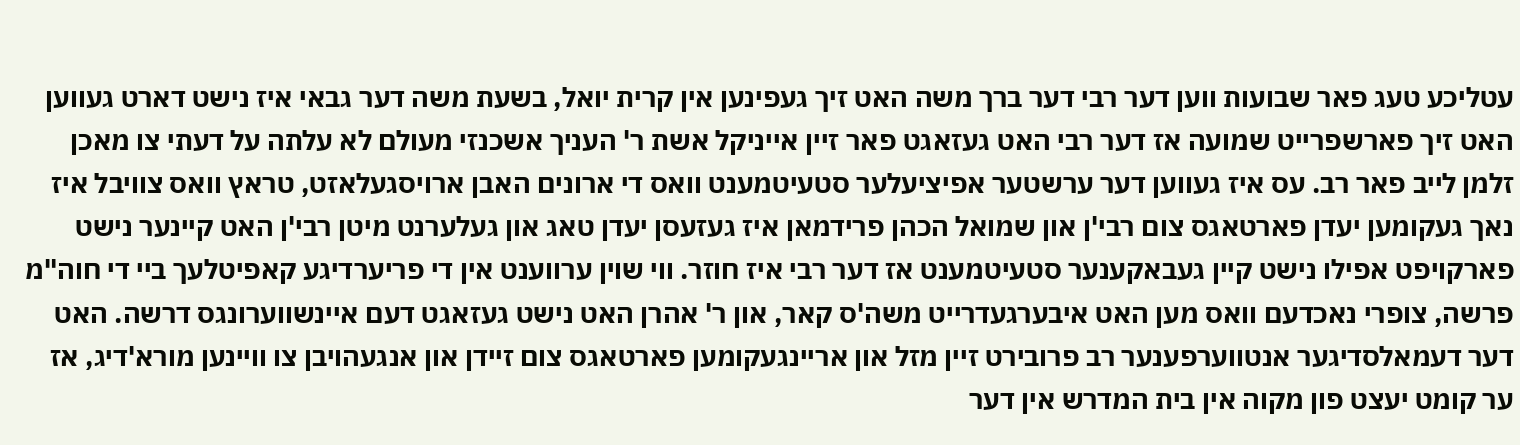עטליכע טעג פאר שבועות ווען דער רבי דער ברך משה האט זיך געפינען אין קרית יואל, בשעת משה דער גבאי איז נישט דארט געווען האט זיך פארשפרייט שמועה אז דער רבי האט געזאגט פאר זיין אייניקל אשת ר' העניך אשכנזי מעולם לא עלתה על דעתי צו מאכן זלמן לייב פאר רב. עס איז געווען דער ערשטער אפיציעלער סטעיטמענט וואס די ארונים האבן ארויסגעלאזט, טראץ וואס צוויבל איז נאך געקומען יעדן פארטאגס צום רבי'ן און שמואל הכהן פרידמאן איז געזעסן יעדן טאג און געלערנט מיטן רבי'ן האט קיינער נישט פארקויפט אפילו נישט קיין געבאקענער סטעיטמענט אז דער רבי איז חוזר. ווי שוין ערווענט אין די פריערדיגע קאפיטלעך ביי די חוה"מ פרשה, צופרי נאכדעם וואס מען האט איבערגעדרייט משה'ס קאר, און ר' אהרן האט נישט געזאגט דעם איינשווערונגס דרשה. האט דער דעמאלסדיגער אנטווערפענער רב פרובירט זיין מזל און אריינגעקומען פארטאגס צום זיידן און אנגעהויבן צו וויינען מורא'דיג, אז ער קומט יעצט פון מקוה אין בית המדרש אין דער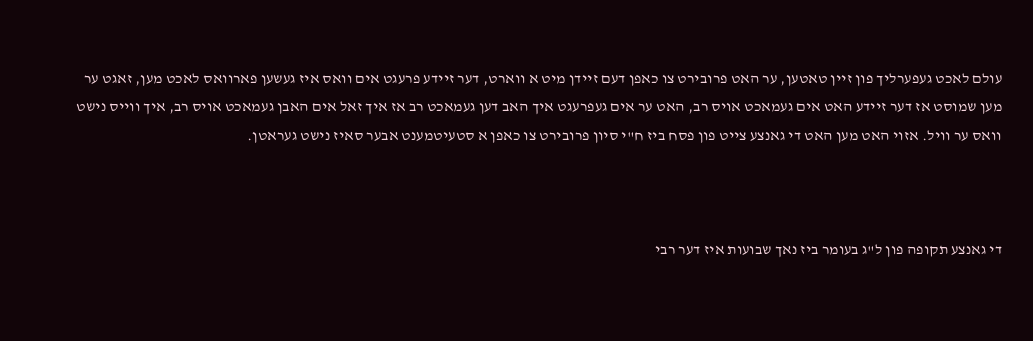עולם לאכט געפערליך פון זיין טאטען, ער האט פרובירט צו כאפן דעם זיידן מיט א ווארט, דער זיידע פרעגט אים וואס איז געשען פארוואס לאכט מען, זאגט ער מען שמוסט אז דער זיידע האט אים געמאכט אויס רב, האט ער אים געפרעגט איך האב דען געמאכט רב אז איך זאל אים האבן געמאכט אויס רב, איך ווייס נישט וואס ער וויל. אזוי האט מען האט די גאנצע צייט פון פסח ביז ח"י סיון פרובירט צו כאפן א סטעיטמענט אבער סאיז נישט געראטן.



די גאנצע תקופה פון ל"ג בעומר ביז נאך שבועות איז דער רבי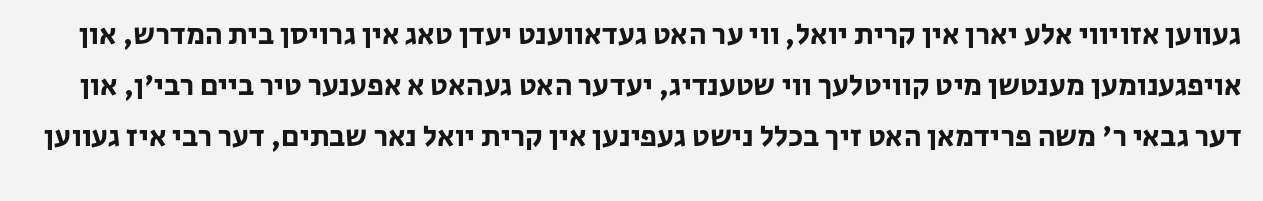געווען אזויווי אלע יארן אין קרית יואל, ווי ער האט געדאווענט יעדן טאג אין גרויסן בית המדרש, און אויפגענומען מענטשן מיט קוויטלעך ווי שטענדיג, יעדער האט געהאט א אפענער טיר ביים רבי'ן, און דער גבאי ר' משה פרידמאן האט זיך בכלל נישט געפינען אין קרית יואל נאר שבתים, דער רבי איז געווען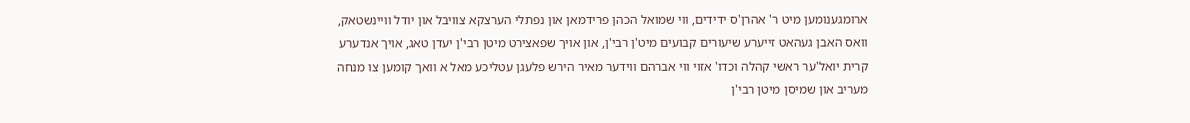ארומגענומען מיט ר' אהרן'ס ידידים, ווי שמואל הכהן פרידמאן און נפתלי הערצקא צוויבל און יודל וויינשטאק, וואס האבן געהאט זייערע שיעורים קבועים מיט'ן רבי'ן, און אויך שפאצירט מיטן רבי'ן יעדן טאג, אויך אנדערע קרית יואל'ער ראשי קהלה וכדו' אזוי ווי אברהם ווידער מאיר הירש פלעגן עטליכע מאל א וואך קומען צו מנחה מעריב און שמיסן מיטן רבי'ן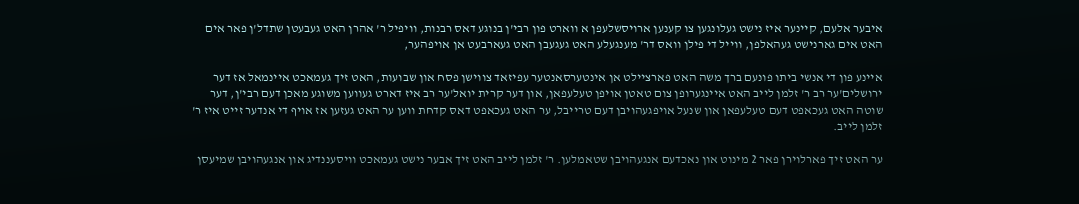איבער אלעם, קיינער איז נישט געלונגען צו קענען ארויסשלעפן א ווארט פון רבי'ן בנוגע דאס רבנות, וויפיל ר' אהרן האט געבעטן שתדל'ן פאר אים האט אים גארנישט געהאלפן, ווייל די פילן וואס דר' מענגעלע האט געגעבן האט געארבעט אן אויפהער,

איינע פון די אנשי ביתו פונעם ברך משה האט פארציילט אן אינטערסאנטער עפיזאד צווישן פסח און שבועות, האט זיך געמאכט איינמאל אז דער ירושלים'ער רב ר' זלמן לייב האט איינגערופן צום טאטן אויפן טעלעפאן, און דער קרית יואל'ער רב איז דארט געווען משוגע מאכן דעם רבי'ן, דער שוטה האט געכאפט דעם טעלעפאן און שנעל אויפגעהויבן דעם טרייבל, ער האט געכאפט דאס קדחת ווען ער האט געזען אז אויף די אנדער זייט איז ר' זלמן לייב.

ער האט זיך פארלוירן פאר 2 מינוט און נאכדעם אנגעהויבן שטאמלען. ר' זלמן לייב האט זיך אבער נישט געמאכט וויסעננדיג און אנגעהויבן שמיעסן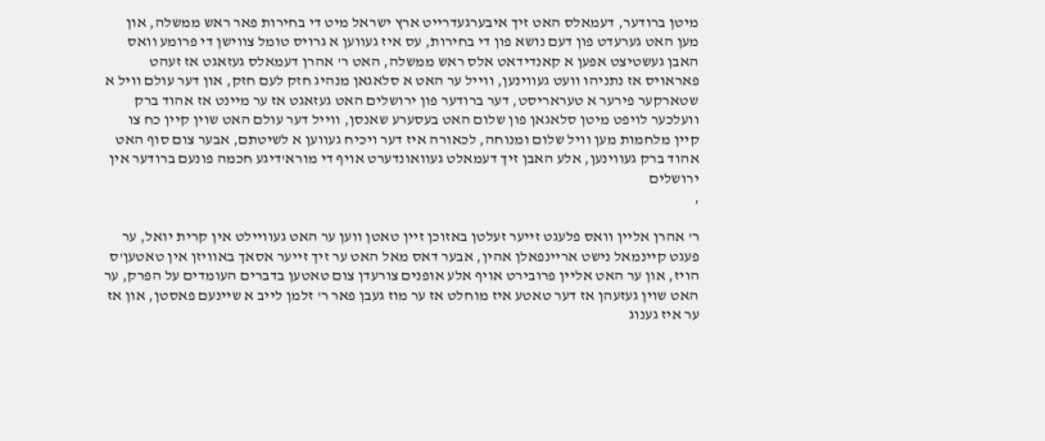מיטן ברודער, דעמאלס האט זיך איבערגעדרייט ארץ ישראל מיט די בחירות פאר ראש ממשלה, און מען האט גערעדט פון דעם נושא פון די בחירות, עס איז געווען א גרויס טומל צווישן די פרומע וואס האבן געשטיצט אפען א קאנדידאט אלס ראש ממשלה, האט ר' אהרן דעמאלס געזאגט אז זעהט פאראויס אז נתניהו וועט געווינען, ווייל ער האט א סלאגאן מנהיג חזק לעם חזק, און דער עולם וויל א שטארקער פירער א טעראריסט, דער ברודער פון ירושלים האט געזאגט אז ער מיינט אז אהוד ברק וועלכער לויפט מיטן סלאגאן פון שלום האט בעסערע שאנסן, ווייל דער עולם האט שוין קיין כח צו קיין מלחמות מען וויל שלום ומנוחה, לכאורה איז דער ויכיח געווען א לשיטתם, אבער צום סוף האט אהוד ברק געווינען, אלע האבן זיך דעמאלט געוואונדערט אויף די מורא'דיגע חכמה פונעם ברודער אין ירושלים
,

ר' אהרן אליין וואס פלעגט זייער זעלטן באזוכן זיין טאטן ווען ער האט געוויילט אין קרית יואל, ער פעגט קיינמאל נישט אריינפאלן אהין, אבער דאס מאל האט ער זיך זייער אסאך באוויזן אין טאטען'ס הויז, און ער האט אליין פרובירט אויף אלע אופנים צורעדן צום טאטען בדברים העומדים על הפרק, ער האט שוין געזעהן אז דער טאטע איז מוחלט אז ער מוז געבן פאר ר' זלמן לייב א שיינעם פאסטן, און אז ער איז גענוג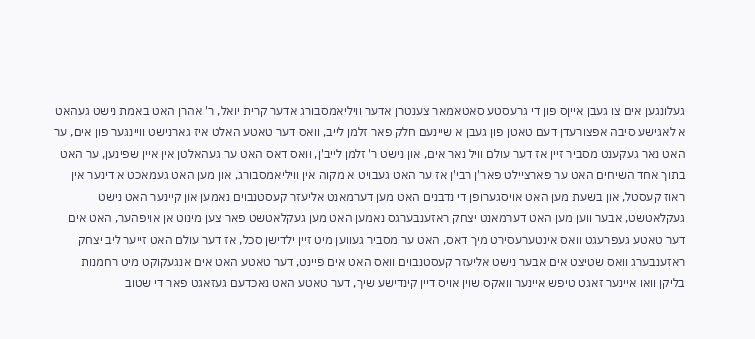געלונגען אים צו געבן אייןס פון די גרעסטע סאטאמאר צענטרן אדער וויליאמסבורג אדער קרית יואל, ר' אהרן האט באמת נישט געהאט א לאגישע סיבה אפצורעדן דעם טאטן פון געבן א שיינעם חלק פאר זלמן לייב, וואס דער טאטע האלט איז גארנישט וויינגער פון אים, ער האט נאר געקענט מסביר זיין אז דער עולם וויל נאר אים, און נישט ר' זלמן לייב'ן, וואס דאס האט ער געהאלטן אין איין שפינען, ער האט בתוך אחד השיחים האט ער פארציילט פאר'ן רבי'ן אז ער האט געבויט א מקוה אין וויליאמסבורג, און מען האט געמאכט א דינער אין ראוז קעסטל, און בשעת מען האט אויסגערופן די נדבנים האט מען דערמאנט אליעזר קעסטנבוים נאמען און קיינער האט נישט געקלאטשט, אבער ווען מען האט דערמאנט יצחק ראזענבערגס נאמען האט מען געקלאטשט פאר צען מינוט אן אויפהער, האט אים דער טאטע געפרעגט וואס אינטערעסירט מיך דאס, האט ער מסביר געווען מיט זיין ילדישן סכל, אז דער עולם האט זייער ליב יצחק ראזענבערג וואס שטיצט אים אבער נישט אליעזר קעסטנבוים וואס האט אים פיינט, דער טאטע האט אים אנגעקוקט מיט רחמנות בליקן וואו איינער זאגט טיפש איינער וואקס שוין אויס דיין קינדישע שיך, דער טאטע האט נאכדעם געזאגט פאר די שטוב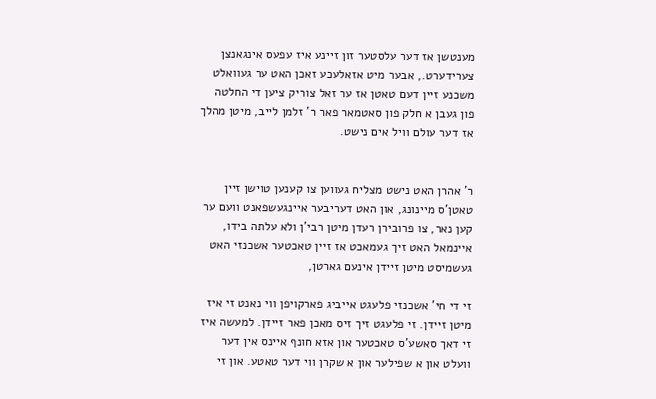מענטשן אז דער עלסטער זון זיינע איז עפעס אינגאנצן צערידערט., אבער מיט אזאלעכע זאכן האט ער געוואלט משכנע זיין דעם טאטן אז ער זאל צוריק ציען די החלטה פון געבן א חלק פון סאטמאר פאר ר' זלמן לייב, מיטן מהלך אז דער עולם וויל אים נישט.


ר' אהרן האט נישט מצליח געווען צו קענען טוישן זיין טאטן'ס מיינונג, און האט דעריבער איינגעשפאנט וועם ער קען נאר, צו פרובירן רעדן מיטן רבי'ן ולא עלתה בידו, איינמאל האט זיך געמאכט אז זיין טאכטער אשכנזי האט געשמיסט מיטן זיידן אינעם גארטן,

זי די חי' אשכנזי פלעגט אייביג פארקויפן ווי נאנט זי איז מיטן זיידן. זי פלעגט זיך זיס מאכן פאר זיידן. למעשה איז זי דאך סאשע'ס טאכטער און אזא חונף איינס אין דער וועלט און א שפילער און א שקרן ווי דער טאטע. און זי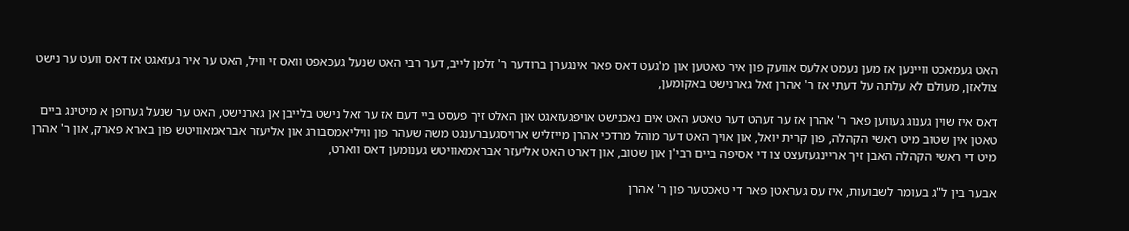האט געמאכט וויינען אז מען נעמט אלעס אוועק פון איר טאטען און מ'געט דאס פאר אינגערן ברודער ר' זלמן לייב, דער רבי האט שנעל געכאפט וואס זי וויל, האט ער איר געזאגט אז דאס וועט ער נישט צולאזן, מעולם לא עלתה על דעתי אז ר' אהרן זאל גארנישט באקומען,

דאס איז שוין גענוג געווען פאר ר' אהרן אז ער זעהט דער טאטע האט אים נאכנישט אויפגעזאגט און האלט זיך פעסט ביי דעם אז ער זאל נישט בלייבן אן גארנישט, האט ער שנעל גערופן א מיטינג ביים טאטן אין שטוב מיט ראשי הקהלה, פון קרית יואל, און אויך האט דער מוהל מרדכי אהרן מייזליש ארויסגעברענגט משה שעהר פון וויליאמסבורג און אליעזר אבראמאוויטש פון בארא פארק, און ר' אהרן מיט די ראשי הקהלה האבן זיך אריינגעזעצט צו די אסיפה ביים רבי'ן און שטוב, און דארט האט אליעזר אבראמאוויטש גענומען דאס ווארט,

אבער בין ל"ג בעומר לשבועות, איז עס געראטן פאר די טאכטער פון ר' אהרן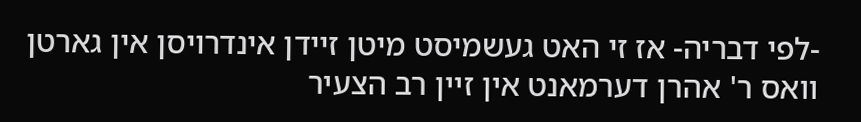-לפי דבריה- אז זי האט געשמיסט מיטן זיידן אינדרויסן אין גארטן וואס ר' אהרן דערמאנט אין זיין רב הצעיר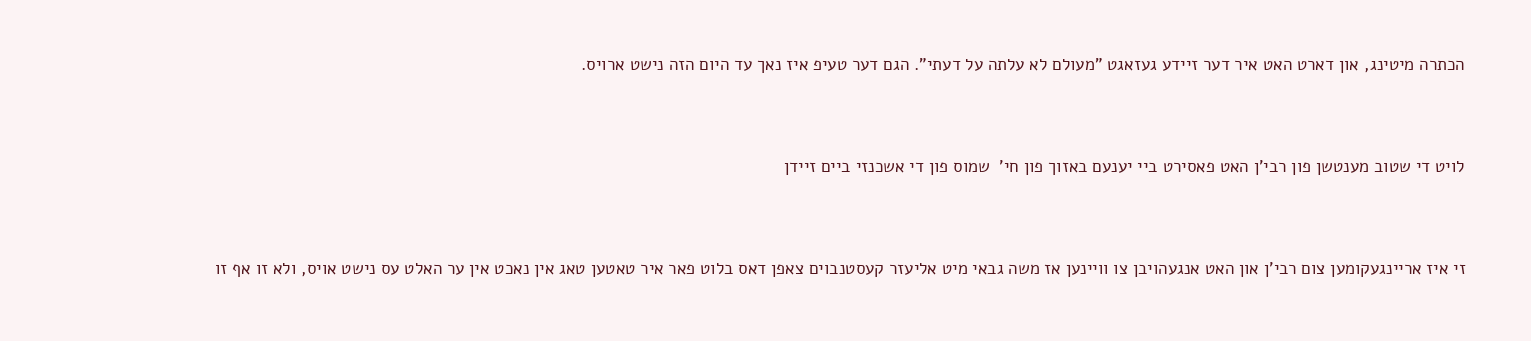הכתרה מיטינג, און דארט האט איר דער זיידע געזאגט "מעולם לא עלתה על דעתי". הגם דער טעיפ איז נאך עד היום הזה נישט ארויס.



לויט די שטוב מענטשן פון רבי'ן האט פאסירט ביי יענעם באזוך פון חי'  שמוס פון די אשכנזי ביים זיידן



זי איז אריינגעקומען צום רבי'ן און האט אנגעהויבן צו וויינען אז משה גבאי מיט אליעזר קעסטנבוים צאפן דאס בלוט פאר איר טאטען טאג אין נאכט אין ער האלט עס נישט אויס, ולא זו אף זו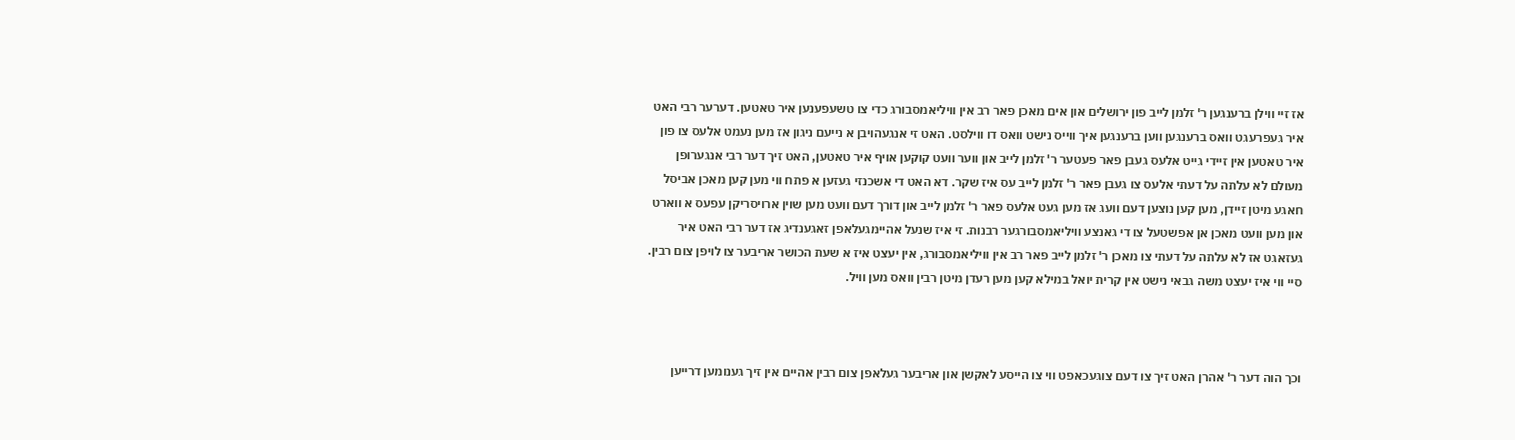אז זיי ווילן ברענגען ר' זלמן לייב פון ירושלים און אים מאכן פאר רב אין וויליאמסבורג כדי צו טשעפענען איר טאטען. דערער רבי האט איר געפרעגט וואס ברענגען ווען ברענגען איך ווייס נישט וואס דו ווילסט. האט זי אנגעהויבן א נייעם ניגון אז מען נעמט אלעס צו פון איר טאטען אין זיידי גייט אלעס געבן פאר פעטער ר' זלמן לייב און ווער וועט קוקען אויף איר טאטען, האט זיך דער רבי אנגערופן מעולם לא עלתה על דעתי אלעס צו געבן פאר ר' זלמן לייב עס איז שקר. דא האט די אשכנזי געזען א פתח ווי מען קען מאכן אביסל חאגע מיטן זיידן, מען קען נוצען דעם וועג אז מען געט אלעס פאר ר' זלמן לייב און דורך דעם וועט מען שוין ארויסריקן עפעס א ווארט און מען וועט מאכן אן אפשטעל צו די גאנצע וויליאמסבורגער רבנות. זי איז שנעל אהיימגעלאפן זאגענדיג אז דער רבי האט איר געזאגט אז לא עלתה על דעתי צו מאכן ר' זלמן לייב פאר רב אין וויליאמסבורג, אין יעצט איז א שעת הכושר אריבער צו לויפן צום רבין. סיי ווי איז יעצט משה גבאי נישט אין קרית יואל במילא קען מען רעדן מיטן רבין וואס מען וויל.



וכך הוה דער ר' אהרן האט זיך צו דעם צוגעכאפט ווי צו הייסע לאקשן און אריבער געלאפן צום רבין אהיים אין זיך גענומען דרייען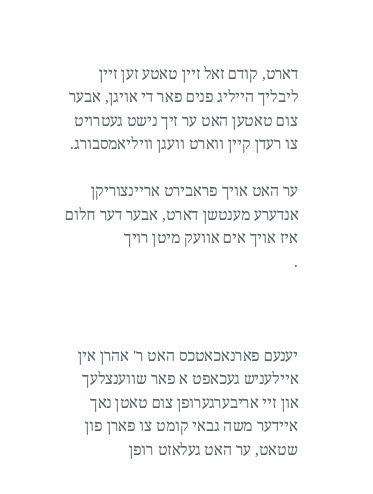דארט, קודם זאל זיין טאטע זען זיין ליבליך הייליג פנים פאר די אויגן, אבער צום טאטען האט ער זיך נישט געטרויט צו רעדן קיין ווארט וועגן וויליאמסבורג.

ער האט אויך פראבירט אריינצוריקן אנדערע מענטשן דארט, אבער דער חלום איז אויך אים אוועק מיטן רויך
.



יענעם פארנאכאטכס האט ר' אהרן אין איילעניש געכאפט א פאר שווענצלעך און זיי אריבערגערופן צום טאטן נאך איידער משה גבאי קומט צו פארן פון שטאט, ער האט געלאזט רופן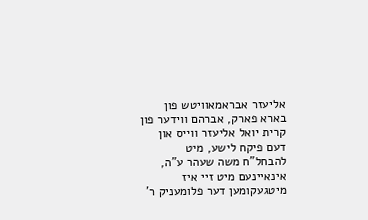אליעזר אבראמאוויטש פון בארא פארק, אברהם ווידער פון קרית יואל אליעזר ווייס און דעם פיקח לישע, מיט להבחל"ח משה שעהר ע"ה, אינאיינעם מיט זיי איז מיטגעקומען דער פלומעניק ר'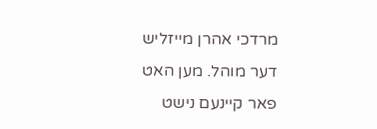מרדכי אהרן מייזליש דער מוהל. מען האט פאר קיינעם נישט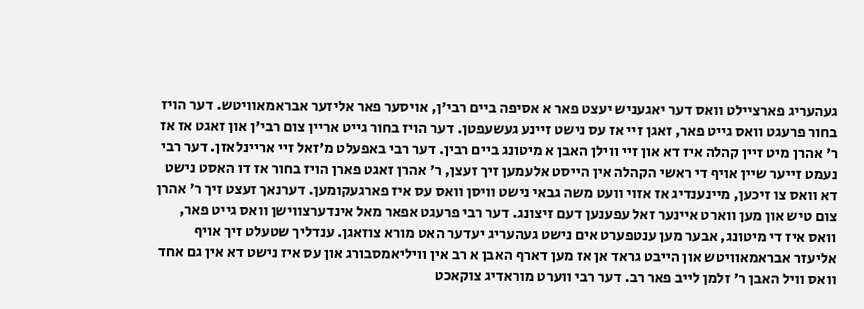געהעריג פארציילט וואס דער יאגעניש יעצט פאר א אסיפה ביים רבי'ן, אויסער פאר אליזער אבראמאוויטש. דער הויז בחור פרעגט וואס גייט פאר, זאגן זיי אז עס נישט זיינע געשעפטן. דער הויז בחור גייט אריין צום רבי'ן און זאגט אז אז ר' אהרן מיט זיין קהלה איז דא און זיי ווילן האבן א מיטונג ביים רבין. דער רבי באפעלט מ'זאל זיי אריינלאזן. דער רבי נעמט זייער שיין אויף די ראשי הקהלה אין הייסט אלעמען זיך זעצן, ר' אהרן זאגט פארן הויז בחור אז דו האסט נישט דא וואס צו זיכען, מיינענדיג אז אזוי וועט משה גבאי נישט וויסן וואס עס איז פארגעקומען. דערנאך זעצט זיך ר' אהרן צום טיש און מען ווארט איינער זאל עפענען דעם זיצונג. דער רבי פרעגט אפאר מאל אינדערצווישן וואס גייט פאר, וואס איז די מיטונג, אבער מען ענטפערט אים נישט געהעריג יעדער האט מורא צוזאגן. ענדליך שטעלט זיך אויף אליעזר אבראמאוויטש און הייבט גראד אן אז מען דארף האבן א רב אין וויליאמסבורג און עס איז נישט דא אין גם אחד וואס וויל האבן ר' זלמן לייב פאר רב. דער רבי ווערט מוראדיג צוקאכט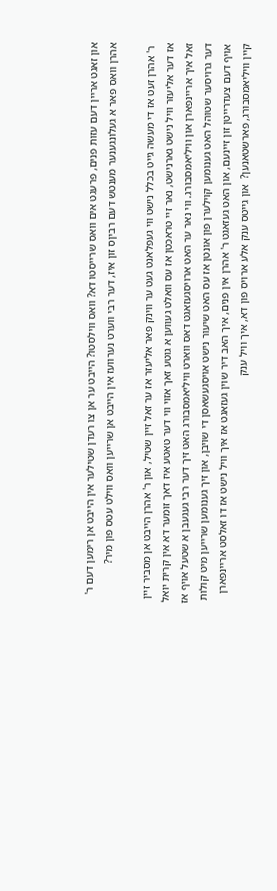און זאגט אריין דעם עזות פנים, פרעגט אים וואס שרייסטו דא? וואס ווילסטו? הייבט ער אן צו רעדן שטילער אין הייבט אן רימען דעם ר' אהרן וואס פאר א געלונגענער מענטש דעם רביןס זון איז, דער רבי ווערט נערוועז אין הייבט אן שרייען וואס ווילט עטס פון מיר?

 ר' אהרן זעט אז די מעשה גייט בכלל נישט ווי געפלאנט געט ער ווינק פאר אליעזר אז ער זאל זיין שטיל, און ר' אהרן הייבט אן מסביר זיין אז דער אליעזר וויל נישט גארנישט, נאר זיי טראכטן אז עס וואלט געווען א גוטע זאך אזוי ווי דער טאטע איז דאך זומער דא אין קרית יואל זאל איך אריינפארן און וויליאמסבורג. ווי נאר ער האט ארויסגעזאגט דאס ווארט וויליאמסבורג האט זיך דער רבי געגעבן א שטעל אויף אז דער גרויסער שטוהל האט גענומען קוילערן פון אונטן אז עס האט שיעור נישט אויסגעשאסן די שויבן, און זיך גענומען שרייען מיט קולות אויף דעם צעדרייטן זון זיינעם, און האט געזאגט ר' אהרן אין פנים, איך האב דיר שוין געזאגט אז איך וויל נישט אז דו זאלסט אריינפארן קיין וויליאמסבורג, פארשטאנען?  און גייטס ענק אלע ארויס פון דא, איך וויל ענק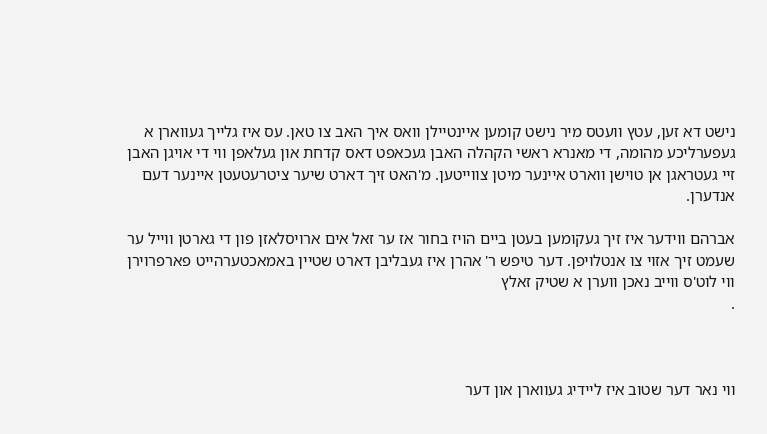נישט דא זען, עטץ וועטס מיר נישט קומען איינטיילן וואס איך האב צו טאן. עס איז גלייך געווארן א געפערליכע מהומה, די מאנרא ראשי הקהלה האבן געכאפט דאס קדחת און געלאפן ווי די אויגן האבן זיי געטראגן אן טוישן ווארט איינער מיטן צווייטען. מ'האט זיך דארט שיער ציטרעטעטן איינער דעם אנדערן.

אברהם ווידער איז זיך געקומען בעטן ביים הויז בחור אז ער זאל אים ארויסלאזן פון די גארטן ווייל ער שעמט זיך אזוי צו אנטלויפן. דער טיפש ר' אהרן איז געבליבן דארט שטיין באמאכטערהייט פארפרוירן ווי לוט'ס ווייב נאכן ווערן א שטיק זאלץ
.



ווי נאר דער שטוב איז ליידיג געווארן און דער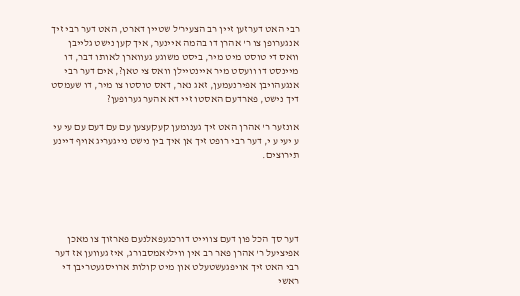רבי האט דערזען זיין רב הצעיר'ל שטיין דארט, האט דער רבי זיך אנגערופן צו ר' אהרן דו בהמה איינער, איך קען נישט גלייבן וואס די טוסט מיט מיר, ביסט משוגע געווארן לאותו דבר, דו מיינסט דו וועסט מיר איינטיילן וואס צי טאן?, אים דער רבי אנגעהויבן אפירנעמען, זאג נאר, דאס טוסטו צו מיר, דו שעמסט דיך נישט, פארדעם האסטו זיי דא אהער גערופען?

אונזער ר' אהרן האט זיך גענומען קעקעצען עם עם דעם עם עי עי ע יעי ע י, דער רבי רופט זיך אן איך בין נישט נייגעריג אויף דיינע תירוצים.





דער סך הכל פון דעם צווייט דורכגעפאלנעם פארזוך צו מאכן אפיציעל ר' אהרן פאר רב אין וויליאמסבורג, איז געווען אז דער רבי האט זיך אויפגעשטעלט און מיט קולות ארויסגעטריבן די ראשי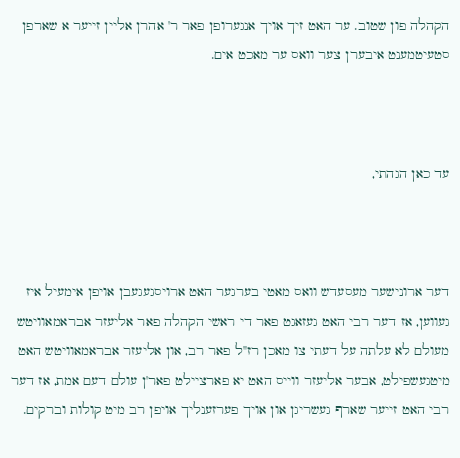הקהלה פון שטוב. ער האט זיך אויך אנגערופן פאר ר' אהרן אליין זייער א שארפן סטעיטמענט איבערן צער וואס ער מאכט אים.



עד כאן הגהתי,



דער ארונישער מעסעדש וואס מאטי בערגער האט ארויסגעגעבן אויפן אימעיל איז געווען, אז דער רבי האט געזאגט פאר די ראשי הקהלה פאר אליעזר אבראמאוויטש מעולם לא עלתה על דעתי צו מאכן רז"ל פאר רב, און אליעזר אבראמאוויטש האט מיטגעשפילט, אבער אליעזר ווייס האט יא פארציילט פאר'ן עולם דעם אמת, אז דער רבי האט זייער שארף געשריגן און אויך פערזענליך אויפן רב מיט קולות וברקים.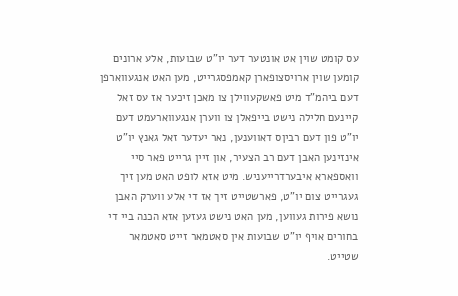עס קומט שוין אט אונטער דער יו"ט שבועות, אלע ארונים קומען שוין ארויסצופארן קאמפסגרייט, מען האט אנגעווארפן דעם ביהמ"ד מיט פאשקעווילן צו מאכן זיכער אז עס זאל קיינעם חלילה נישט בייפאלן צו ווערן אנגעווארעמט דעם יו"ט פון דעם רביןס דאווענען, נאר יעדער זאל גאנץ יו"ט אינזינען האבן דעם רב הצעיר, און זיין גרייט פאר סיי וואספארא איבערדרייעניש. מיט אזא לופט האט מען זיך געגרייט צום יו"ט, פארשטייט זיך אז די אלע ווערק האבן נושא פירות געווען, מען האט נישט געזען אזא הכנה ביי די בחורים אויף יו"ט שבועות אין סאטמאר זייט סאטמאר שטייט.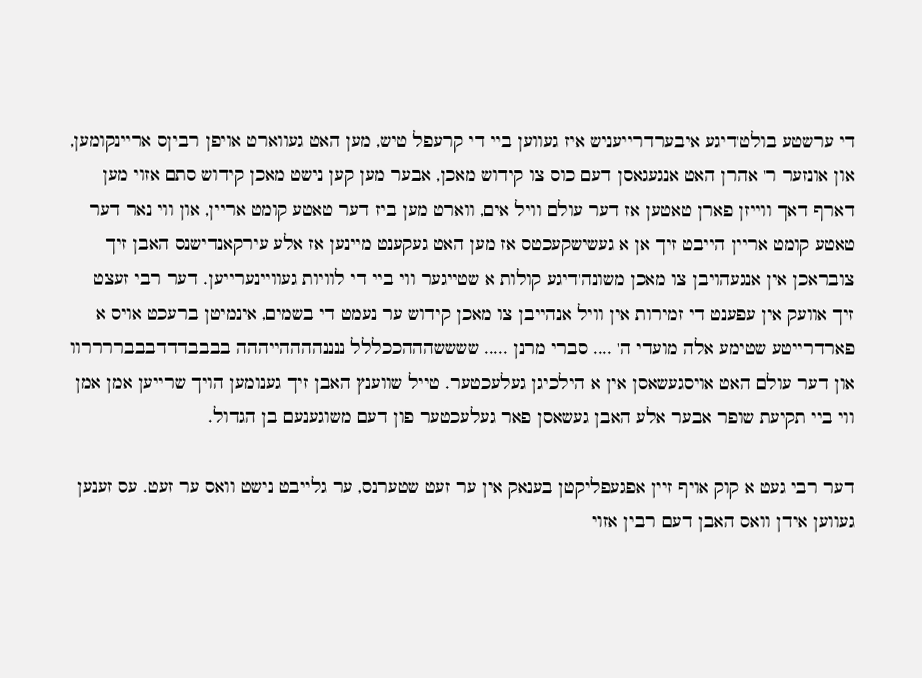די ערשטע בולט'דיגע איבערדרייעניש איז געווען ביי די קרעפל טיש, מען האט געווארט אויפן רביןס אריינקומען, און אונזער ר' אהרן האט אנגעגאסן דעם כוס צו קידוש מאכן, אבער מען קען נישט מאכן קידוש סתם אזוי מען דארף דאך ווייזן פארן טאטען אז דער עולם וויל אים, ווארט מען ביז דער טאטע קומט אריין, און ווי נאר דער טאטע קומט אריין הייבט זיך אן א געשישקעכטס אז מען האט געקענט מיינען אז אלע עירקאנדישנס האבן זיך צובראכן אין אנגעהויבן צו מאכן משונה'דיגע קולות א שטייגער ווי ביי די לוויות געוויינערייען. דער רבי זעצט זיך אוועק אין עפענט די זמירות אין וויל אנהייבן צו מאכן קידוש ער נעמט די בשמים, אינמיטן ברעכט אויס א פארדרייטע שטימע אלה מועדי ה' .... סברי מרנן ..... ששששהההככללל ננננההההייההה בבבבדדדבבבררררוו און דער עולם האט אויסגעשאסן אין א הילכיגן געלעכטער. טייל שווענץ האבן זיך גענומען הויך שרייען אמן אמן ווי ביי תקיעת שופר אבער אלע האבן געשאסן פאר געלעכטער פון דעם משוגענעם בן הגדול.

דער רבי געט א קוק אויף זיין אפגעפליקטן בענאק אין ער זעט שטערנס, ער גלייבט נישט וואס ער זעט. עס זענען געווען אידן וואס האבן דעם רבין אזוי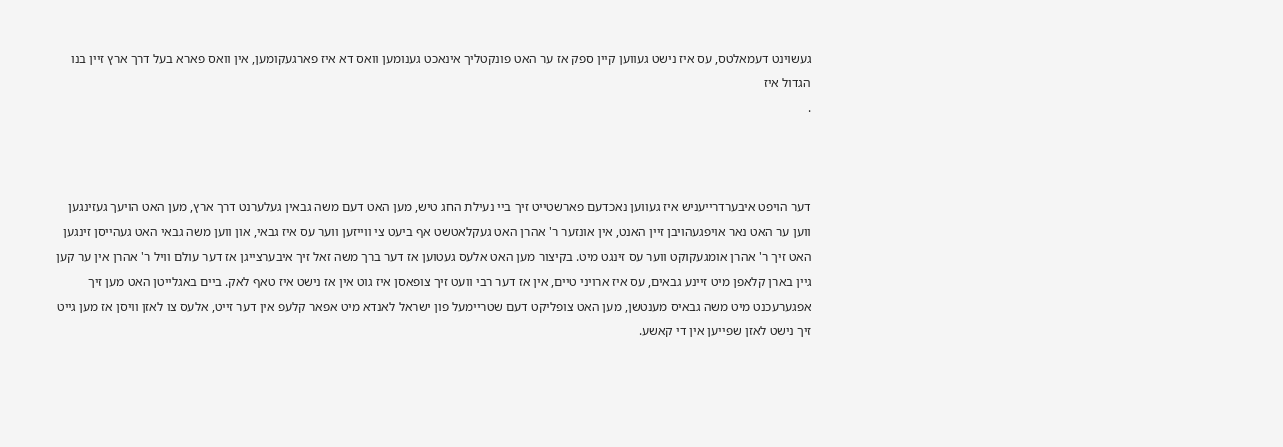געשוינט דעמאלטס, עס איז נישט געווען קיין ספק אז ער האט פונקטליך אינאכט גענומען וואס דא איז פארגעקומען, אין וואס פארא בעל דרך ארץ זיין בנו הגדול איז
.



דער הויפט איבערדרייעניש איז געווען נאכדעם פארשטייט זיך ביי נעילת החג טיש, מען האט דעם משה גבאין געלערנט דרך ארץ, מען האט הויעך געזינגען ווען ער האט נאר אויפגעהויבן זיין האנט, אין אונזער ר' אהרן האט געקלאטשט אף ביעט צי ווייזען ווער עס איז גבאי, און ווען משה גבאי האט געהייסן זינגען האט זיך ר' אהרן אומגעקוקט ווער עס זינגט מיט. בקיצור מען האט אלעס געטוען אז דער ברך משה זאל זיך איבערצייגן אז דער עולם וויל ר' אהרן אין ער קען גיין בארן קלאפן מיט זיינע גבאים, עס איז ארויני טיים, אין אז דער רבי וועט זיך צופאסן איז גוט אין אז נישט איז טאף לאק. ביים באגלייטן האט מען זיך אפגערעכנט מיט משה גבאיס מענטשן, מען האט צופליקט דעם שטריימעל פון ישראל לאנדא מיט אפאר קלעפ אין דער זייט, אלעס צו לאזן וויסן אז מען גייט זיך נישט לאזן שפייען אין די קאשע.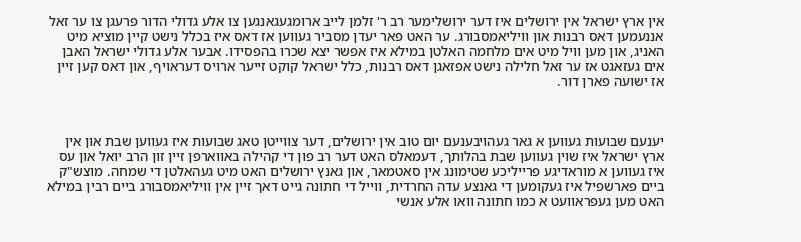אין ארץ ישראל אין ירושלים איז דער ירושלימער רב ר' זלמן לייב ארומגעגאנגען צו אלע גדולי הדור פרעגן צו ער זאל אננעמען דאס רבנות און וויליאמסבורג. ער האט פאר יעדן מסביר געווען אז דאס איז בכלל נישט קיין מוציא מיט האניג, און מען וויל מיט אים מלחמה האלטן במילא איז אפשר יצא שכרו בהפסידו. אבער אלע גדולי ישראל האבן אים געזאגט אז ער זאל חלילה נישט אפזאגן דאס רבנות, כלל ישראל קוקט זייער ארויס דעראויף, און דאס קען זיין אז ישועה פארן דור.



יענעם שבועות געווען א גאר געהויבענעם יום טוב אין ירושלים, דער צווייטן טאג שבועות איז געווען שבת און אין ארץ ישראל איז שוין געווען שבת בהלותך, דעמאלס האט דער רב פון די קהילה באווארפן זיין זון הרב יואל און עס איז געווען א מוראדיגע פרייליכע שטימונג אין סאטמאר, און גאנץ ירושלים האט מיט געהאלטן די שמחה. מוצש"ק ביים פארשפיל איז געקומען די גאנצע עדה החרדית, ווייל די חתונה גייט דאך זיין אין וויליאמסבורג ביים רבין במילא האט מען געפראוועט א כמו חתונה וואו אלע אנשי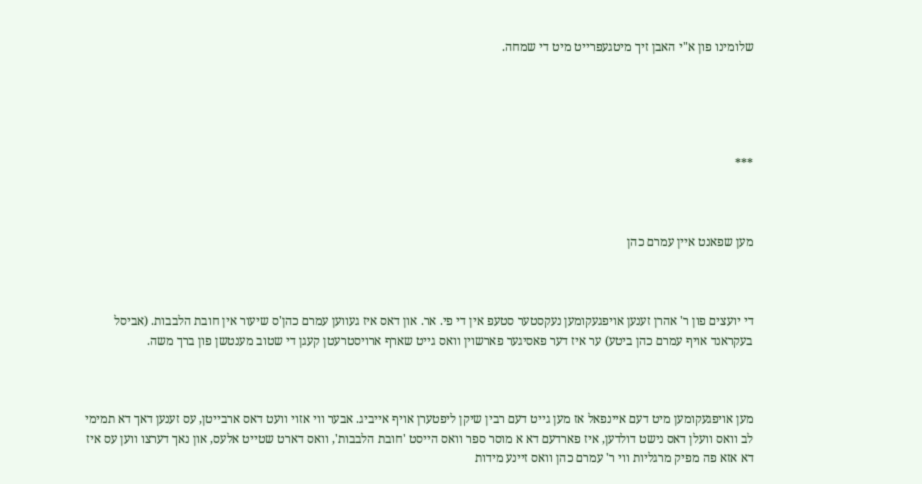שלומינו פון א"י האבן זיך מיטגעפרייט מיט די שמחה.





***



מען שפאנט איין עמרם כהן



די יועצים פון ר' אהרן זענען אויפגעקומען נעקסטער סטעפ אין די פי. אר. און דאס איז געווען עמרם כהן'ס שיעור אין חובת הלבבות. (אביסל בעקראנד אויף עמרם כהן ביטע) ער איז דער פאסיגער פארשוין וואס גייט שארף ארויסטרעטן קעגן די שטוב מענטשן פון ברך משה.



מען אויפגעקומען מיט דעם איינפאל אז מען גייט דעם רבין שיקן ליפטערן אויף אייביג. אבער ווי אזוי וועט דאס ארבייטן, עס זענען דאך דא תמימי לב וואס וועלן דאס נישט דולדען, איז פארדעם דא א מוסר ספר וואס הייסט 'חובת הלבבות', וואס דארט שטייט אלעס, און נאך דערצו ווען עס איז דא אזא פה מפיק מרגליות ווי ר' עמרם כהן וואס זיינע מידות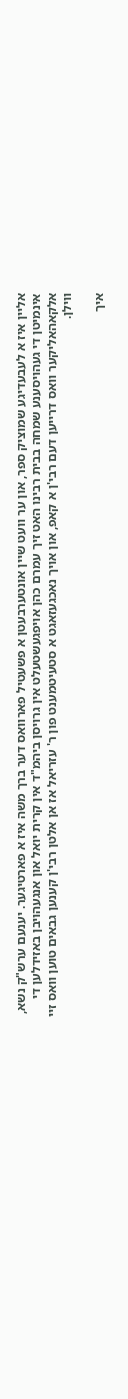אליין איז א לעבעדיגע שמוציק ספר, און ער וועט שיין אונטערבעטן א פשעטיל פארוואס דער ברך משה איז א פארטיגער. יענעם ערש"ק נשא, אינמיטן די געהויסענע שמחה בבית רבינו האט זיך עמרם כהן אויפגעשטעלט אין גרויסן ביהמ"ד אין קרית יואל און אנגעהויבן באזידלען די אלקאהאליקער וואס דרייען דעם רבי'ן א קאפ, און אויך נאכגעזאגט א סטעיטמענט פון ר' עזריאל אז אן אלטן רבי'ן קענען גבאים טוען וואס זיי ווילן.

איך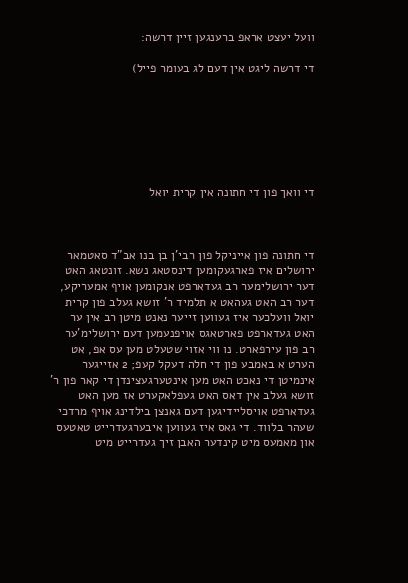וועל יעצט אראפ ברענגען זיין דרשה:

די דרשה ליגט אין דעם לג בעומר פייל)







די וואך פון די חתונה אין קרית יואל



די חתונה פון אייניקל פון רבי'ן בן בנו אב"ד סאטמאר ירושלים איז פארגעקומען דינסטאג נשא. זונטאג האט דער ירושלימער רב געדארפט אנקומען אויף אמעריקע, דער רב האט געהאט א תלמיד ר' זושא געלב פון קרית יואל וועלכער איז געווען זייער נאנט מיטן רב אין ער האט געדארפט פארטאגס אויפנעמען דעם ירושלימ'ער רב פון עירפארט. נו ווי אזוי שטעלט מען עס אפ, אט הערט א באמבע פון די חלה דעקל קעפ; 2 אזייגער אינמיטן די נאכט האט מען אינטערגעצינדן די קאר פון ר' זושא געלב אין דאס האט געפלאקערט אז מען האט געדארפט אויסליידיגען דעם גאנצן בילדינג אויף מרדכי שעהר בלווד. די גאס איז געווען איבערגעדרייט טאטעס און מאמעס מיט קינדער האבן זיך געדרייט מיט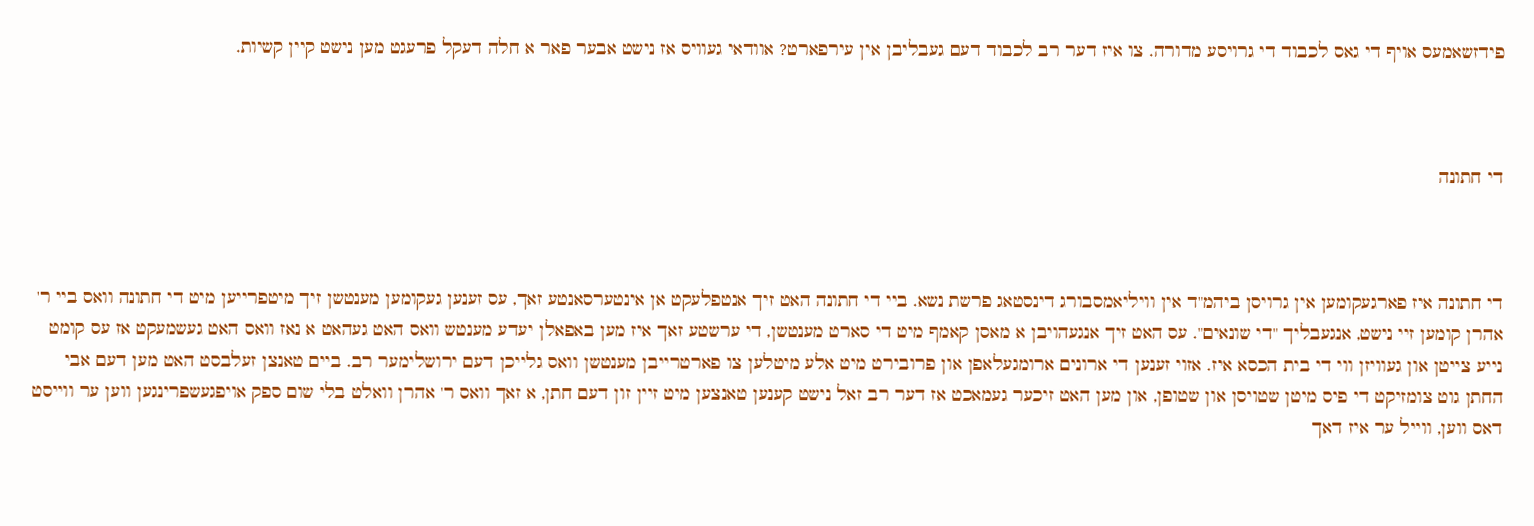פידזשאמעס אויף די גאס לכבוד די גרויסע מדורה. צו איז דער רב לכבוד דעם געבליבן אין עירפארט? אוודאי געוויס אז נישט אבער פאר א חלה דעקל פרעגט מען נישט קיין קשיות.



די חתונה



די חתונה איז פארגעקומען אין גרויסן ביהמ"ד אין וויליאמסבורג דינסטאג פרשת נשא. ביי די חתונה האט זיך אנטפלעקט אן אינטערסאנטע זאך, עס זענען געקומען מענטשן זיך מיטפרייען מיט די חתונה וואס ביי ר' אהרן קומען זיי נישט, אנגעבליך "די שונאים". עס האט זיך אנגעהויבן א מאסן קאמף מיט די סארט מענטשן, די ערשטע זאך איז מען באפאלן יעדע מענטש וואס האט געהאט א נאז וואס האט געשמעקט אז עס קומט נייע צייטן און געוויזן ווי די בית הכסא איז. אזוי זענען די ארונים ארומגעלאפן און פרובירט מיט אלע מיטלען צו פארטרייבן מענטשן וואס גלייכן דעם ירושלימער רב. ביים טאנצן זעלבסט האט מען דעם אבי החתן גוט צומזיקט די פיס מיטן שטויסן און שטופן, און מען האט זיכער געמאכט אז דער רב זאל נישט קענען טאנצען מיט זיין זון דעם חתן, א זאך וואס ר' אהרן וואלט בלי שום ספק אויפגעשפרינגען ווען ער ווייסט דאס ווען, ווייל ער איז דאך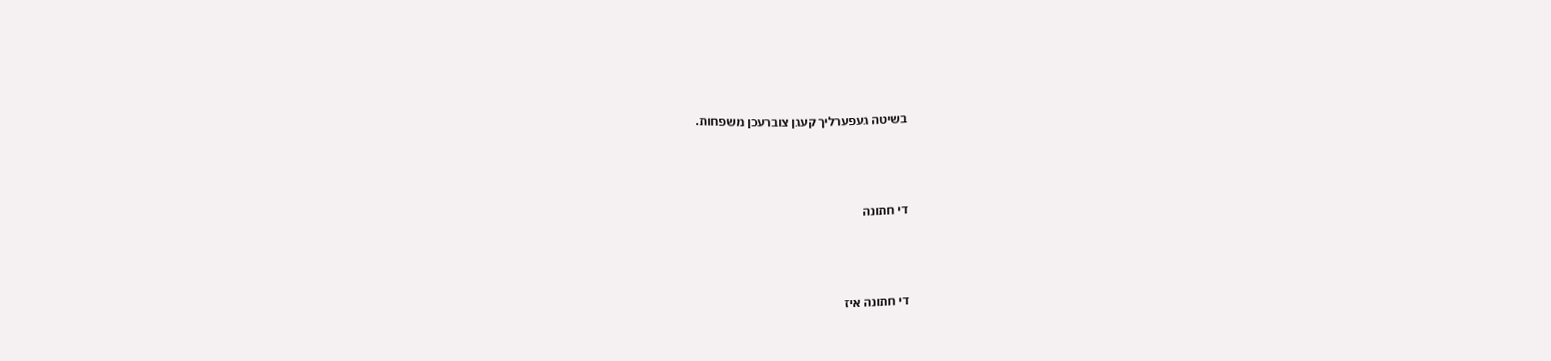בשיטה געפערליך קעגן צוברעכן משפחות.



די חתונה



די חתונה איז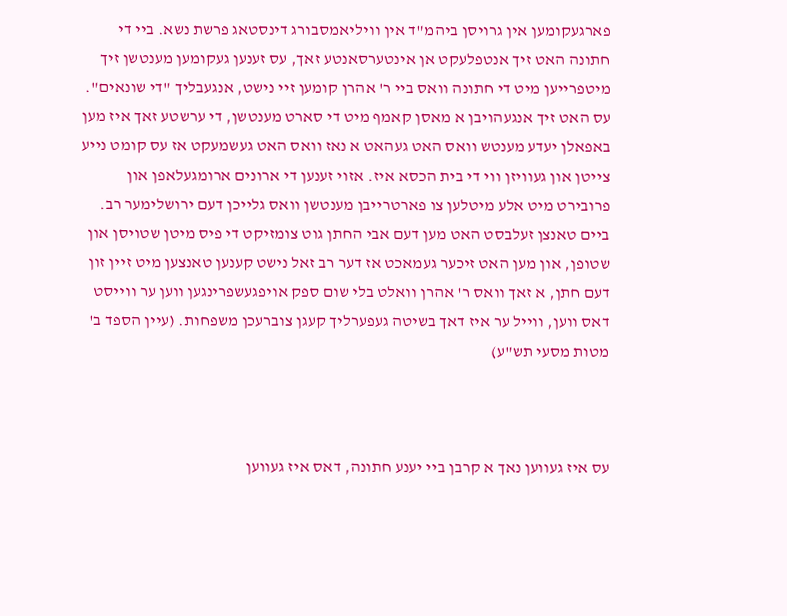פארגעקומען אין גרויסן ביהמ"ד אין וויליאמסבורג דינסטאג פרשת נשא. ביי די חתונה האט זיך אנטפלעקט אן אינטערסאנטע זאך, עס זענען געקומען מענטשן זיך מיטפרייען מיט די חתונה וואס ביי ר' אהרן קומען זיי נישט, אנגעבליך "די שונאים". עס האט זיך אנגעהויבן א מאסן קאמף מיט די סארט מענטשן, די ערשטע זאך איז מען באפאלן יעדע מענטש וואס האט געהאט א נאז וואס האט געשמעקט אז עס קומט נייע צייטן און געוויזן ווי די בית הכסא איז. אזוי זענען די ארונים ארומגעלאפן און פרובירט מיט אלע מיטלען צו פארטרייבן מענטשן וואס גלייכן דעם ירושלימער רב. ביים טאנצן זעלבסט האט מען דעם אבי החתן גוט צומזיקט די פיס מיטן שטויסן און שטופן, און מען האט זיכער געמאכט אז דער רב זאל נישט קענען טאנצען מיט זיין זון דעם חתן, א זאך וואס ר' אהרן וואלט בלי שום ספק אויפגעשפרינגען ווען ער ווייסט דאס ווען, ווייל ער איז דאך בשיטה געפערליך קעגן צוברעכן משפחות. (עיין הספד ב' מטות מסעי תש"ע)



עס איז געווען נאך א קרבן ביי יענע חתונה, דאס איז געווען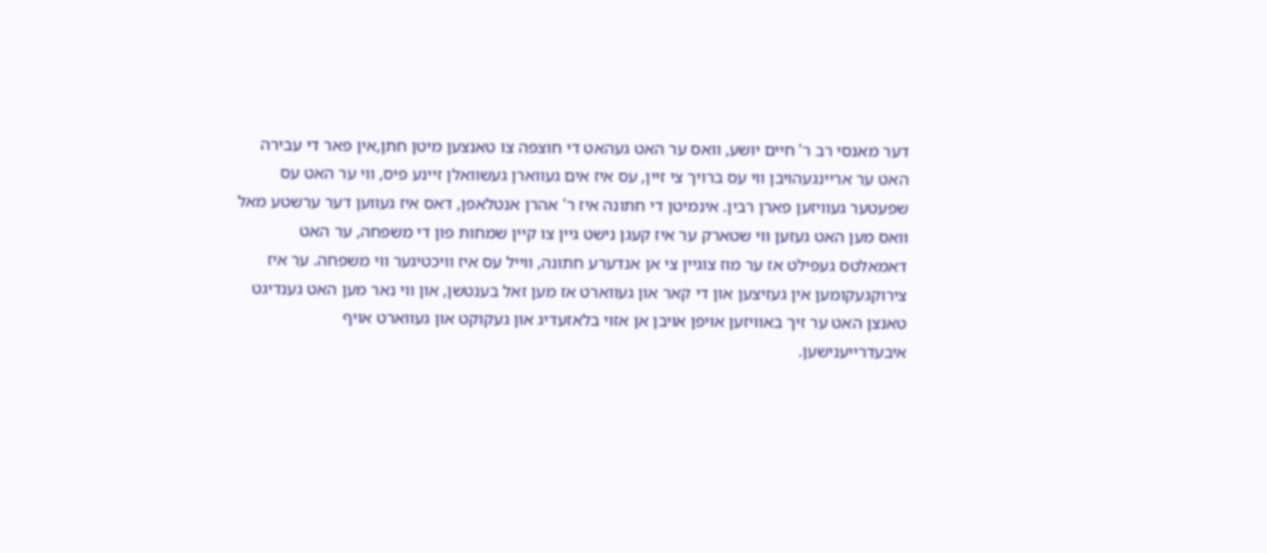דער מאנסי רב ר' חיים יושע, וואס ער האט געהאט די חוצפה צו טאנצען מיטן חתן,אין פאר די עבירה האט ער אריינגעהויבן ווי עס ברויך צי זיין, עס איז אים געווארן געשוואלן זיינע פיס, ווי ער האט עס שפעטער געוויזען פארן רבין. אינמיטן די חתונה איז ר' אהרן אנטלאפן, דאס איז געווען דער ערשטע מאל וואס מען האט געזען ווי שטארק ער איז קעגן נישט גיין צו קיין שמחות פון די משפחה, ער האט דאמאלטס געפילט אז ער מוז צוגיין צי אן אנדערע חתונה, ווייל עס איז וויכטיגער ווי משפחה. ער איז צירוקגעקומען אין געזיצען און די קאר און געווארט אז מען זאל בענטשן, און ווי נאר מען האט גענדיגט טאנצן האט ער זיך באוויזען אויפן אויבן אן אזוי בלאזעדיג און געקוקט און געווארט אויף איבעדרייענישען.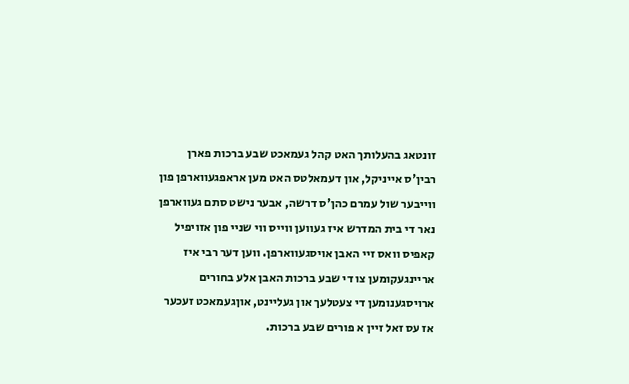זונטאג בהעלותך האט קהל געמאכט שבע ברכות פארן רבין'ס אייניקל, און דעמאלטס האט מען אראפגעווארפן פון ווייבער שול עמרם כהן'ס דרשה, אבער נישט סתם געווארפן נאר די בית המדרש איז געווען ווייס ווי שניי פון אזויפיל קאפיס וואס זיי האבן אויסגעווארפן. ווען דער רבי איז אריינגעקומען צו די שבע ברכות האבן אלע בחורים ארויסגענומען די צעטלעך און געליינט, אוןגעמאכט זעכער אז עס זאל זיין א פורים שבע ברכות.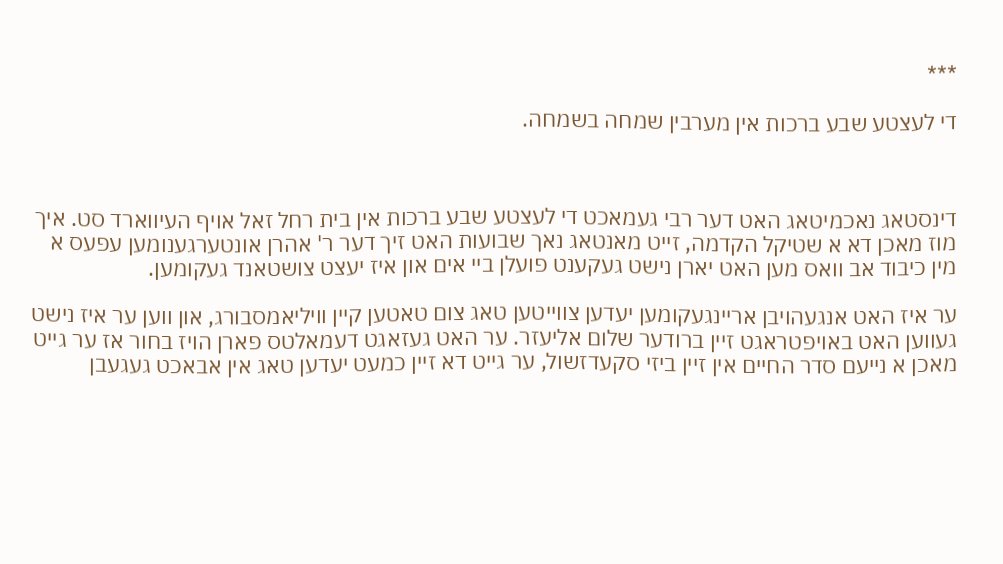***

די לעצטע שבע ברכות אין מערבין שמחה בשמחה.



דינסטאג נאכמיטאג האט דער רבי געמאכט די לעצטע שבע ברכות אין בית רחל זאל אויף העיווארד סט. איך מוז מאכן דא א שטיקל הקדמה, זייט מאנטאג נאך שבועות האט זיך דער ר' אהרן אונטערגענומען עפעס א מין כיבוד אב וואס מען האט יארן נישט געקענט פועלן ביי אים און איז יעצט צושטאנד געקומען.

ער איז האט אנגעהויבן אריינגעקומען יעדען צווייטען טאג צום טאטען קיין וויליאמסבורג, און ווען ער איז נישט געווען האט באויפטראגט זיין ברודער שלום אליעזר. ער האט געזאגט דעמאלטס פארן הויז בחור אז ער גייט מאכן א נייעם סדר החיים אין זיין ביזי סקעדזשול, ער גייט דא זיין כמעט יעדען טאג אין אבאכט געגעבן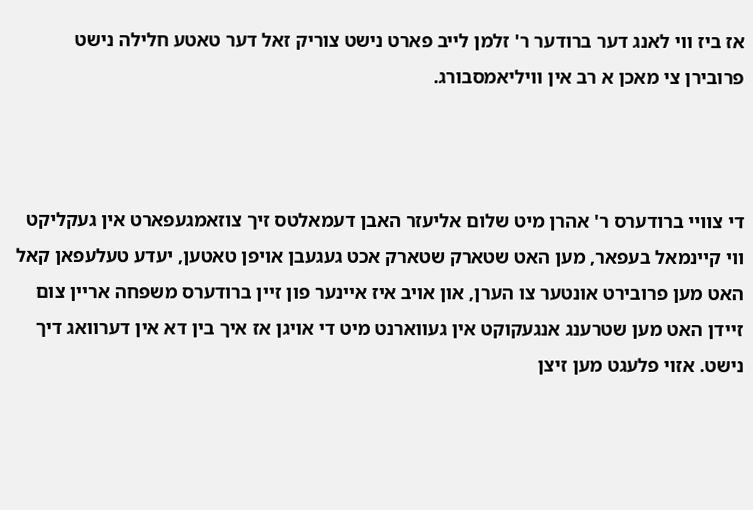אז ביז ווי לאנג דער ברודער ר' זלמן לייב פארט נישט צוריק זאל דער טאטע חלילה נישט פרובירן צי מאכן א רב אין וויליאמסבורג.



די צוויי ברודערס ר' אהרן מיט שלום אליעזר האבן דעמאלטס זיך צוזאמגעפארט אין געקליקט ווי קיינמאל בעפאר, מען האט שטארק שטארק אכט געגעבן אויפן טאטען, יעדע טעלעפאן קאל האט מען פרובירט אונטער צו הערן, און אויב איז איינער פון זיין ברודערס משפחה אריין צום זיידן האט מען שטרענג אנגעקוקט אין געווארנט מיט די אויגן אז איך בין דא אין דערוואג דיך נישט. אזוי פלעגט מען זיצן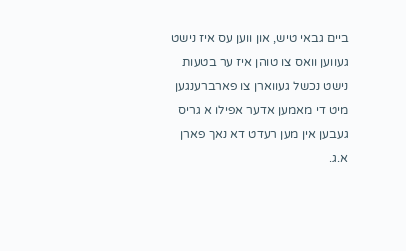ביים גבאי טיש, און ווען עס איז נישט געווען וואס צו טוהן איז ער בטעות נישט נכשל געווארן צו פארברענגען מיט די מאמען אדער אפילו א גריס געבען אין מען רעדט דא נאך פארן א.ג.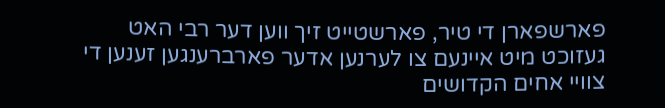פארשפארן די טיר, פארשטייט זיך ווען דער רבי האט געזוכט מיט איינעם צו לערנען אדער פארברענגען זענען די צוויי אחים הקדושים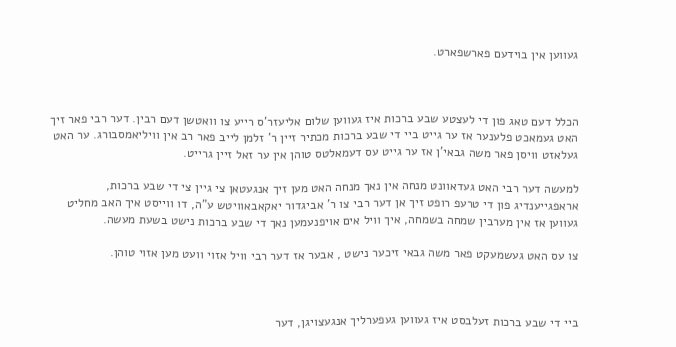געווען אין בוידעם פארשפארט.



הכלל דעם טאג פון די לעצטע שבע ברכות איז געווען שלום אליעזר'ס רייע צו וואטשן דעם רבין. דער רבי פאר זיך האט געמאכט פלענער אז ער גייט ביי די שבע ברכות מכתיר זיין ר' זלמן לייב פאר רב אין וויליאמסבורג. ער האט געלאזט וויסן פאר משה גבאי'ן אז ער גייט עס דעמאלטס טוהן אין ער זאל זיין גרייט.

למעשה דער רבי האט געדאוונט מנחה אין נאך מנחה האט מען זיך אנגעטאן צי גיין צי די שבע ברכות, אראפגייענדיג פון די טרעפ רופט זיך אן דער רבי צו ר' אביגדור יאקאבאוויטש ע"ה, דו ווייסט איך האב מחליט געווען אז אין מערבין שמחה בשמחה, איך וויל אים אויפנעמען נאך די שבע ברכות נישט בשעת מעשה.

צו עס האט געשמעקט פאר משה גבאי זיכער נישט , אבער אז דער רבי וויל אזוי וועט מען אזוי טוהן.



ביי די שבע ברכות זעלבסט איז געווען געפערליך אנגעצויגן, דער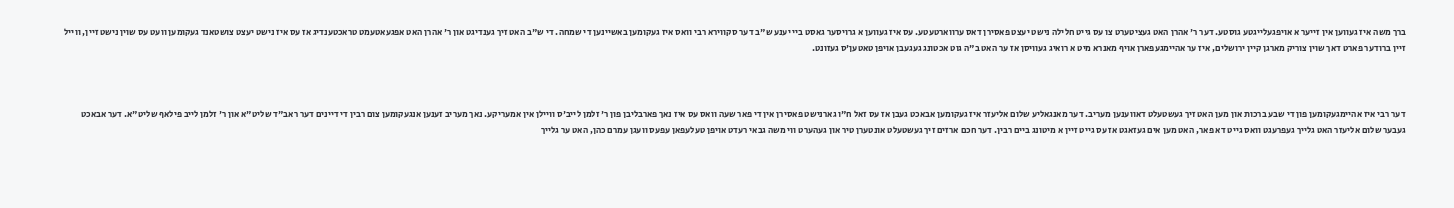ברך משה איז געווען אין זייער א אויפגעלייגטע גוסטע. דער ר' אהרן האט געציטערט צו עס גייט חלילה נישט יעצט פאסירן דאס ערווארטעטע. עס איז געווען א גרויסער גאסט ביי יענע ש"ב דער סקווירא רבי וואס איז געקומען באשיינען די שמחה. די ש"ב האט זיך גענדיגט און ר' אהרן האט אפגעאטעמט טראכטענדיג אז עס איז נישט יעצט צושטאנד געקומען וועט עס שוין נישט זיין, ווייל זיין ברודער פארט דאך שוין צוריק מארגן קיין ירושלים, איז ער אהיימגעפארן אויף מאנרא מיט א רואיג געוויסן אז ער האט ב"ה גוט אכטונג געגעבן אויפן טאטען'ס געזונט.



דער רבי איז אהיימגעקומען פון די שבע ברכות און מען האט זיך געשטעלט דאווענען מעריב. דער מאנגאליע שלום אליעזר איז געקומען אבאכט געבן אז עס זאל ח"ו גארנישט פאסירן אין די פאר שעה וואס עס איז נאך פארבליבן פון ר' זלמן לייב'ס וויילן אין אמעריקע. נאך מעריב זענען אנגעקומען צום רבין די דיינים דער ראב"ד שליט"א און ר' זלמן לייב פילאף שליט"א. דער אבאכט געבער שלום אליעזר האט גלייך געפרעגט וואס גייט דא פאר, האט מען אים געזאגט אז עס גייט זיין א מיטונג ביים רבין. דער חכם ארזים זיך געשטעלט אונטערן טיר און געהערט ווי משה גבאי רעדט אויפן טעלעפאן עפעס וועגן עמרם כהן, האט ער גלייך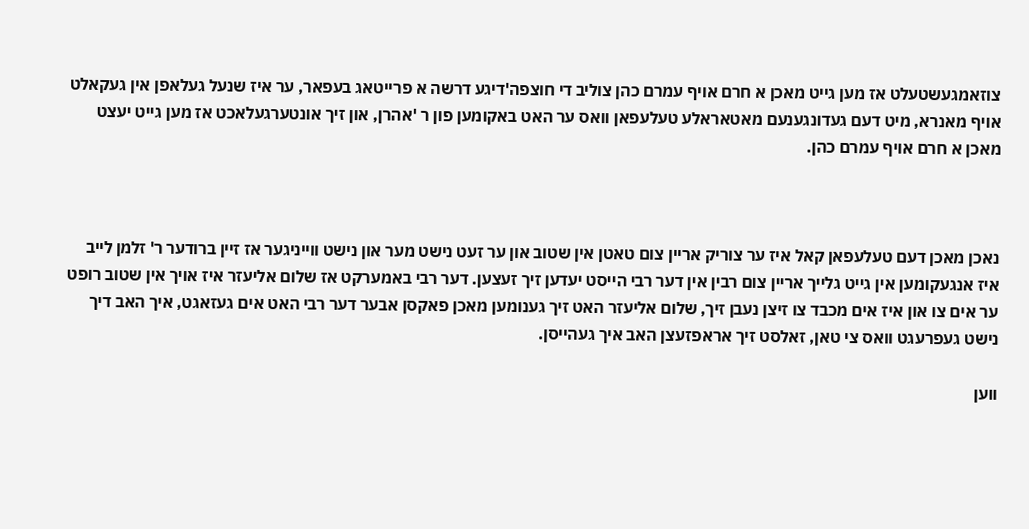צוזאמגעשטעלט אז מען גייט מאכן א חרם אויף עמרם כהן צוליב די חוצפה'דיגע דרשה א פרייטאג בעפאר, ער איז שנעל געלאפן אין געקאלט אויף מאנרא, מיט דעם געדונגענעם מאטאראלע טעלעפאן וואס ער האט באקומען פון ר 'אהרן, און זיך אונטערגעלאכט אז מען גייט יעצט מאכן א חרם אויף עמרם כהן.



נאכן מאכן דעם טעלעפאן קאל איז ער צוריק אריין צום טאטן אין שטוב און ער זעט נישט מער און נישט ווייניגער אז זיין ברודער ר' זלמן לייב איז אנגעקומען אין גייט גלייך אריין צום רבין אין דער רבי הייסט יעדען זיך זעצען. דער רבי באמערקט אז שלום אליעזר איז אויך אין שטוב רופט ער אים צו און איז אים מכבד צו זיצן נעבן זיך, שלום אליעזר האט זיך גענומען מאכן פאקסן אבער דער רבי האט אים געזאגט, איך האב דיך נישט געפרעגט וואס צי טאן, זאלסט זיך אראפזעצן האב איך געהייסן.

ווען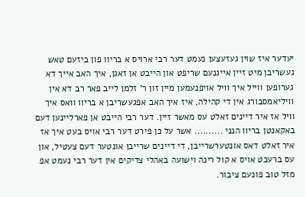יעדער איז שוין געזעצען נעמט דער רבי ארויס א בריוו פון ביזעם טאש געשריבן מיט זיין אייגנעם שריפט און הייבט אן זאגן, איך האב אייך דא גערופען ווייל איך וויל אויפנעמען מיין זון ר' זלמן לייב פאר רב דא אין וויליאמסבורג אין די קהילה, איז איך האב אפגעשריבן א בריוו וואס איך וויל אז איר דיינים זאלט עס מאשר זיין. דער רבי הייבט אן פארליינען דעם באקאנטן בריוו הנני .......... אשר על כן פירט דער רבי אויס בעט איך אז איר זאלט דאס אונטערשרייבן, די דיינים שרייבן אונטער דעם צעטיל, און עס ברעכט אויס א קול רינה וישועה באהלי צדיקים אין דער רבי נעמט אפ מזל טוב פונעם ציבור.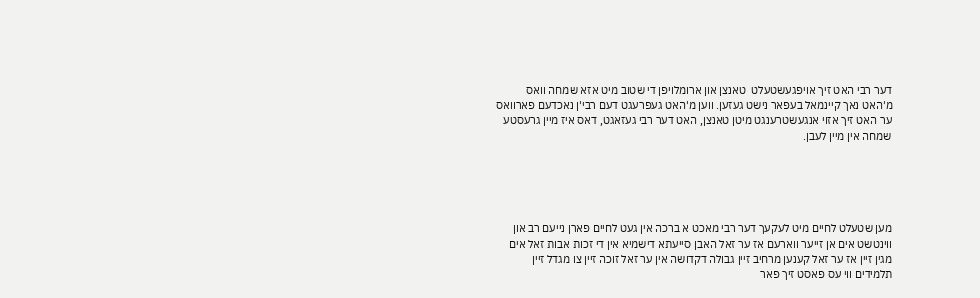דער רבי האט זיך אויפגעשטעלט  טאנצן און ארומלויפן די שטוב מיט אזא שמחה וואס מ'האט נאך קיינמאל בעפאר נישט געזען. ווען מ'האט געפרעגט דעם רבי'ן נאכדעם פארוואס ער האט זיך אזוי אנגעשטרענגט מיטן טאנצן, האט דער רבי געזאגט, דאס איז מיין גרעסטע שמחה אין מיין לעבן.





מען שטעלט לחיים מיט לעקעך דער רבי מאכט א ברכה אין געט לחיים פארן נייעם רב און ווינטשט אים אן זייער ווארעם אז ער זאל האבן סייעתא דישמיא אין די זכות אבות זאל אים מגין זיין אז ער זאל קענען מרחיב זיין גבולה דקדושה אין ער זאל זוכה זיין צו מגדל זיין תלמידים ווי עס פאסט זיך פאר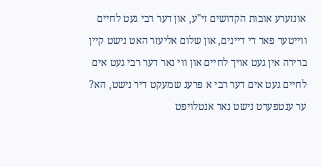אונזערע אובות הקדושים זי"ע, און דער רבי געט לחיים ווייטער פאר די דיינים, און שלום אליעזר האט נישט קיין ברירה אין געט אויך לחיים און ווי נאר דער רבי געט אים לחיים געט אים דער רבי א פרעג שמעקט דיר נישט, הא? ער ענטפערט נישט נאר אנטלויפט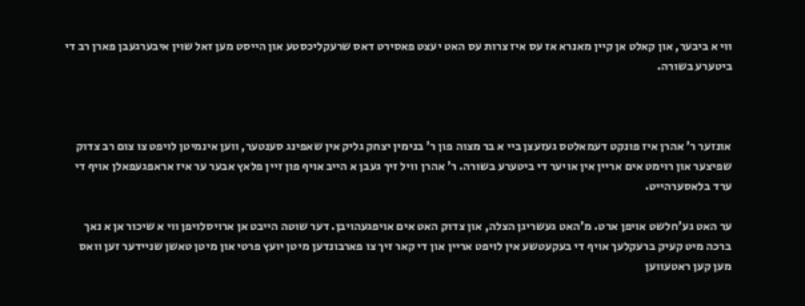ווי א ביבער, און קאלט אן קיין מאנרא אז עס איז צרות עס האט יעצט פאסירט דאס שרעקליכסטע און הייסט מען זאל שוין איבערגעבן פארן רב די ביטערע בשורה.



אונזער ר' אהרן איז פונקט דעמאלטס געזעצן ביי א בר מצוה פון ר' בנימין יצחק גליק אין שאפינג סענטער, ווען אינמיטן לויפט צו צום רב צדוק שפיצער און רוימט אים אריין אין אויער די ביטערע בשורה. ר' אהרן וויל זיך געבן א הייב אויף פון זיין פלאץ אבער ער איז אראפגעפאלן אויף די ערד בלאסערהייט.

ער האט גע'חלשט אויפן ארט. מ'האט געשריגן הצלה, און צדוק האט אים אויפגעהויבן. דער שוטה הייבט אן ארויסלויפן ווי א שיכור אן א נאך ברכה מיט קעיק ברעקלעך אויף די בעקעטשע אין לויפט אריין און די קאר זיך צו פארבונדען מיטן יועץ פרטי און מיטן טאשן שניידער זען וואס מען קען ראטעווען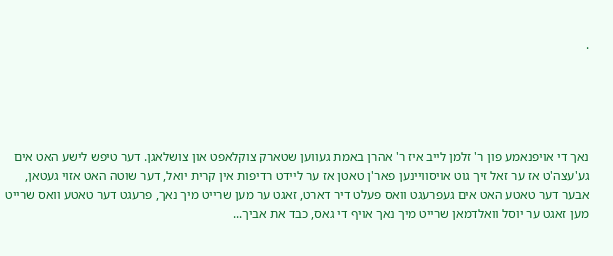.





נאך די אויפנאמע פון ר' זלמן לייב איז ר' אהרן באמת געווען שטארק צוקלאפט און צושלאגן. דער טיפש לישע האט אים גע'עצה'ט אז ער זאל זיך גוט אויסוויינען פאר'ן טאטן אז ער ליידט רדיפות אין קרית יואל, דער שוטה האט אזוי געטאן, אבער דער טאטע האט אים געפרעגט וואס פעלט דיר דארט, זאגט ער מען שרייט מיך נאך, פרעגט דער טאטע וואס שרייט מען זאגט ער יוסל וואלדמאן שרייט מיך נאך אויף די גאס, כבד את אביך...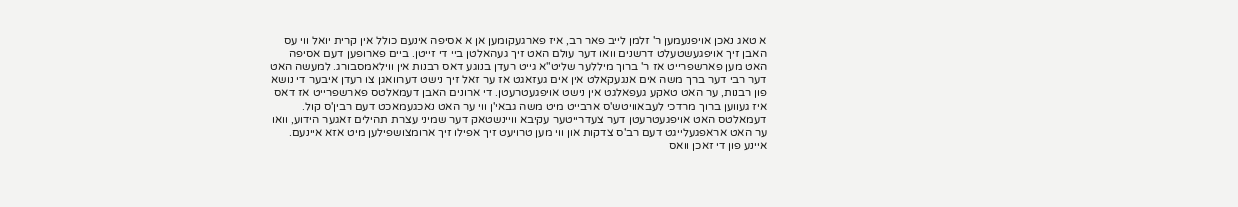א טאג נאכן אויפנעמען ר' זלמן לייב פאר רב, איז פארגעקומען אן א אסיפה אינעם כולל אין קרית יואל ווי עס האבן זיך אויפגעשטעלט דרשנים וואו דער עולם האט זיך געהאלטן ביי די זייטן. ביים פארופען דעם אסיפה האט מען פארשפרייט אז ר' ברוך מיללער שליט"א גייט רעדן בנוגע דאס רבנות אין ווילאמסבורג. למעשה האט דער רבי דער ברך משה אים אנגעקאלט אין אים געזאגט אז ער זאל זיך נישט דערוואגן צו רעדן איבער די נושא פון רבנות, ער האט טאקע געפאלגט אין נישט אויפגעטרעטן. די ארונים האבן דעמאלטס פארשפרייט אז דאס איז געווען ברוך מרדכי לעבאוויטש'ס ארבייט מיט משה גבאי'ן ווי ער האט נאכגעמאכט דעם רבין'ס קול. דעמאלטס האט אויפגעטרעטן דער צעדרייטער עקיבא וויינשטאק דער שמיני עצרת תהילים זאגער הידוע, וואו ער האט אראפגעלייגט דעם רב'ס צדקות און ווי מען טרויעט זיך אפילו זיך ארומצושפילען מיט אזא איינעם. איינע פון די זאכן וואס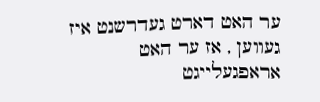ער האט דארט געדרשנט איז געווען , אז ער האט אראפגעלייגט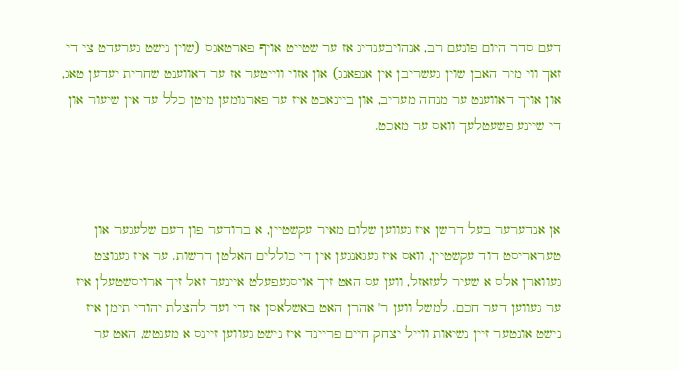דעם סדר היום פונעם רב, אנהויבענדיג אז ער שטייט אויף פארטאגס (שוין נישט גערעדט צי די זאך ווי מיר האבן שוין געשריבן אין אנפאנג) און אזוי ווייטער אז ער דאווענט שחרית יעדען טאג, און אויך דאווענט ער מנחה מעריב, און ביינאכט איז ער פארנומען מיטן כלל עד אין שיעור און די שיינע פשעטלעך וואס ער מאכט.



אן אנדערער בעל דרשן איז געווען שלום מאיר עקשטיין, א ברודער פון דעם שלעגער און טעראריסט דוד עקשטיין, וואס איז געגאנגען אין די כוללים האלטן דרשות. ער איז גענוצט געווארן אלס א שעיר לעזאזל, ווען עס האט זיך אויסגעפעלט איינער זאל זיך ארויסשטעלן איז ער געווען דער חכם. למשל ווען ר' אהרן האט באשלאסן אז די ועד להצלת יהודי תימן איז נישט אונטער זיין נשיאות ווייל יצחק חיים פריינד איז נישט געווען זיינס א מענטש, האט ער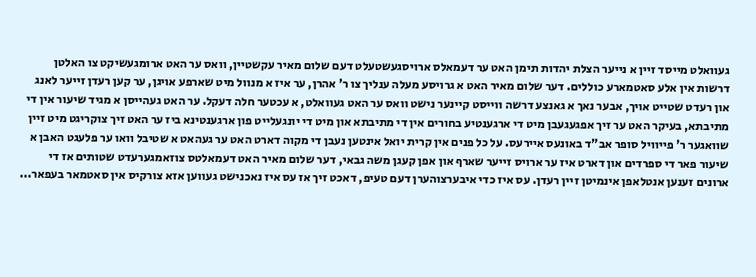געוואלט מייסד זיין א נייער הצלת יהדות תימן האט ער דעמאלס ארויסגעשטעלט דעם שלום מאיר עקשטיין, וואס ער האט ארומגעשיקט צו האלטן דרשות אין אלע סאטמארע כוללים. דער שלום מאיר האט א גרויסע מעלה ענליך צו ר' אהרן, ער איז א מנוול מיט שארפע אויגן, ער קען רעדן זייער לאנג און רעדט שטייט אויך, אבער נאך א גאנצע דרשה ווייסט קיינער נישט וואס ער האט געוואלט, א עכטער חלה דעקל. ער האט געהייסן א מגיד שיעור אין די מתיבתא, בעיקר האט ער זיך אפגעגעבן מיט די ארגענטיע בחורים אין די מתיבתא און מיט די יונגעלייט פון ארגענטינא ביז ער האט זיך צוקריגט מיט זיין שוואגער ר' פייוויל סופר אב"ד באונעס איירעס. על כל פנים אין קרית יואל אינטען נעבן די מקוה דארט האט ער געהאט א שטיבל וואו ער פלעגט האבן א שיעור פאר די ספרדים און דארט איז ער ארויס זייער שארף און אפן קעגן משה גבאי, דער שלום מאיר האט דעמאלטס צוזאמגערעדט שטותים אז די ארונים זענען אנטלאפן אינמיטן זיין רעדן. עס איז כדי איבערצוהערן דעם טעיפ, דאכט זיך אז עס איז נאכנישט געווען אזא צורקיס אין סאטמאר בעפאר...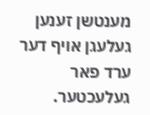מענטשן זענען געלעגן אויף דער ערד פאר געלעכטער.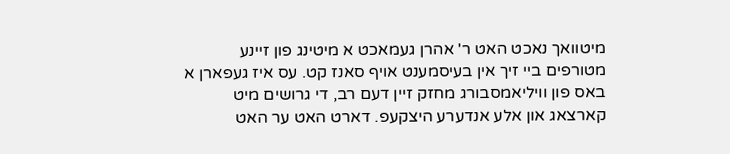מיטוואך נאכט האט ר' אהרן געמאכט א מיטינג פון זיינע מטורפים ביי זיך אין בעיסמענט אויף סאנז קט. עס איז געפארן א באס פון וויליאמסבורג מחזק זיין דעם רב, די גרושים מיט קארצאג און אלע אנדערע היצקעפ. דארט האט ער האט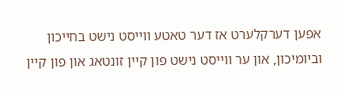אפען דערקלערט אז דער טאטע ווייסט נישט בחייכון וביומיכון, און ער ווייסט נישט פון קיין זונטאג און פון קיין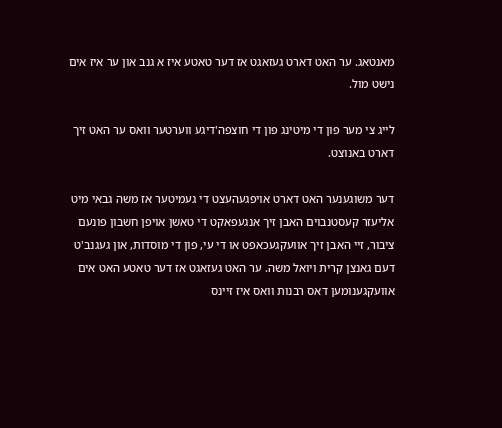מאנטאג. ער האט דארט געזאגט אז דער טאטע איז א גנב און ער איז אים נישט מול.

לייג צי מער פון די מיטינג פון די חוצפה'דיגע ווערטער וואס ער האט זיך דארט באנוצט.

דער משוגענער האט דארט אויפגעהעצט די געמיטער אז משה גבאי מיט אליעזר קעסטנבוים האבן זיך אנגעפאקט די טאשן אויפן חשבון פונעם ציבור, זיי האבן זיך אוועקגעכאפט או די עי, פון די מוסדות, און געגנב'ט דעם גאנצן קרית ויואל משה. ער האט געזאגט אז דער טאטע האט אים אוועקגענומען דאס רבנות וואס איז זיינס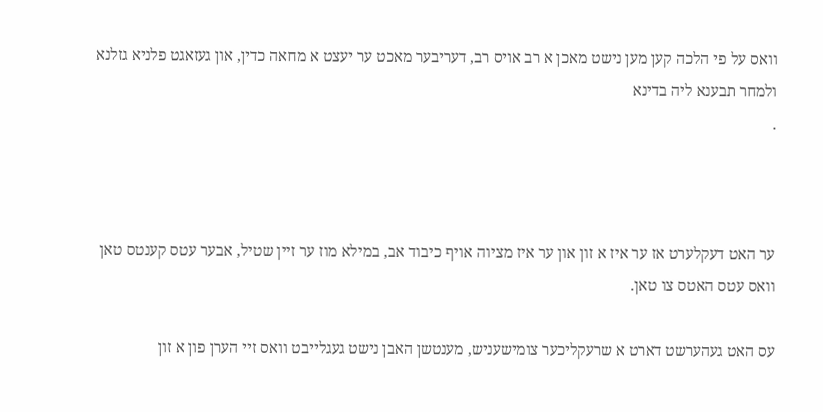וואס על פי הלכה קען מען נישט מאכן א רב אויס רב, דעריבער מאכט ער יעצט א מחאה כדין, און געזאגט פלניא גזלנא ולמחר תבענא ליה בדינא
.



ער האט דעקלערט אז ער איז א זון און ער איז מציוה אויף כיבוד אב, במילא מוז ער זיין שטיל, אבער עטס קענטס טאן וואס עטס האטס צו טאן.

עס האט געהערשט דארט א שרעקליכער צומישעניש, מענטשן האבן נישט געגלייבט וואס זיי הערן פון א זון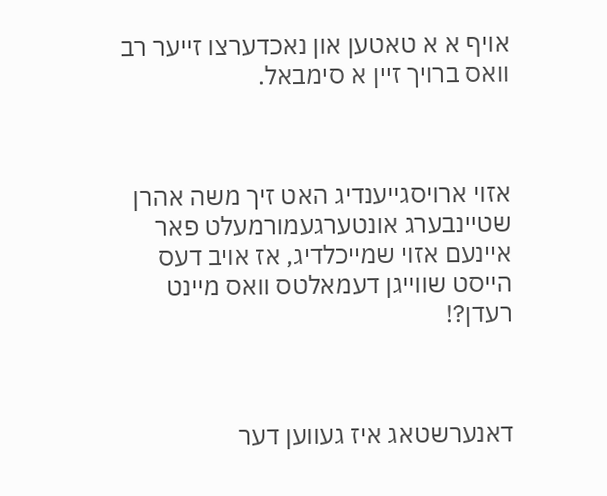אויף א א טאטען און נאכדערצו זייער רב וואס ברויך זיין א סימבאל.



אזוי ארויסגייענדיג האט זיך משה אהרן שטיינבערג אונטערגעמורמעלט פאר איינעם אזוי שמייכלדיג, אז אויב דעס הייסט שווייגן דעמאלטס וואס מיינט רעדן?!



דאנערשטאג איז געווען דער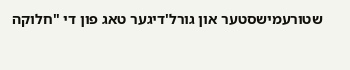שטורעמישסטער און גורל'דיגער טאג פון די "חלוקה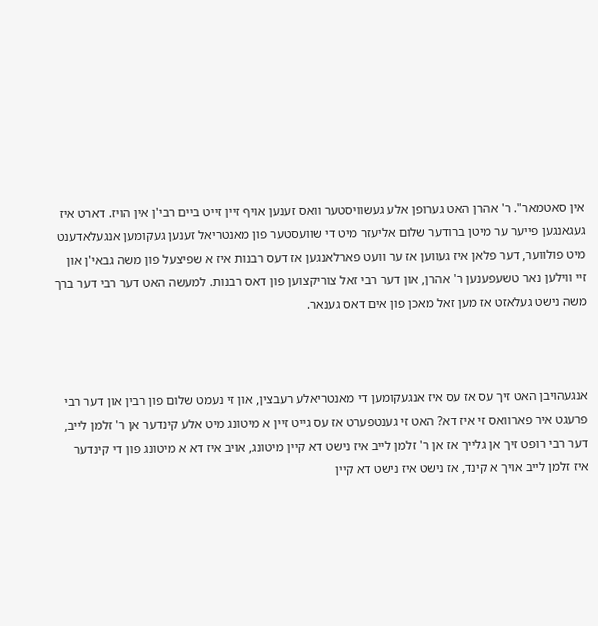אין סאטמאר". ר' אהרן האט גערופן אלע געשוויסטער וואס זענען אויף זיין זייט ביים רבי'ן אין הויז. דארט איז געגאנגען פייער ער מיטן ברודער שלום אליעזר מיט די שוועסטער פון מאנטריאל זענען געקומען אנגעלאדענט מיט פולווער, דער פלאן איז געווען אז ער וועט פארלאנגען אז דעס רבנות איז א שפיצעל פון משה גבאי'ן און זיי ווילען נאר טשעפענען ר' אהרן, און דער רבי זאל צוריקצוען פון דאס רבנות. למעשה האט דער רבי דער ברך משה נישט געלאזט אז מען זאל מאכן פון אים דאס גענאר.



אנגעהויבן האט זיך עס אז עס איז אנגעקומען די מאנטריאלע רעבצין, און זי נעמט שלום פון רבין און דער רבי פרעגט איר פארוואס זי איז דא? האט זי גענטפערט אז עס גייט זיין א מיטונג מיט אלע קינדער אן ר' זלמן לייב, דער רבי רופט זיך אן גלייך אז אן ר' זלמן לייב איז נישט דא קיין מיטונג, אויב איז דא א מיטונג פון די קינדער איז זלמן לייב אויך א קינד, אז נישט איז נישט דא קיין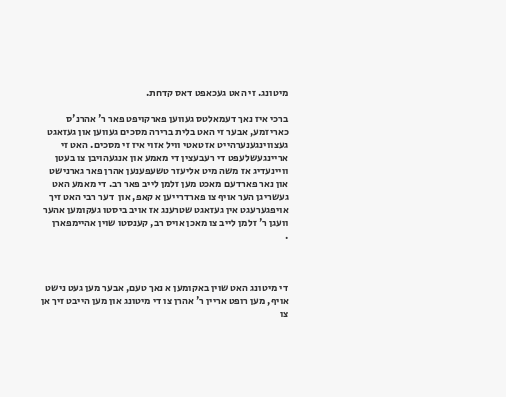מיטונג. זי האט געכאפט דאס קדחת.

ברכי איז נאך דעמאלטס געווען פארקויפט פאר ר' אהרנ'ס כאריזמע, אבער זי האט בלית ברירה מסכים געווען און געזאגט געצווינגענערהייט אז טאטי וויל אזוי איז זי מסכים. האט זי אריינגעשלעפט די רעבעצין די מאמע און אנגעהויבן צו בעטן וויינעדיג אז משה מיט אליעזר טשעפענען אהרן פאר גארנישט און נאר פארדעם מאכט מען זלמן לייב פאר רב. די מאמע האט געשריגן הער אויף צו פארדרייען א קאפ, און  דער רבי האט זיך אויפגערעגט אין געזאגט שטרענג אז אויב ביסטו געקומען אהער וועגן ר' זלמן לייב צו מאכן אויס רב, קענסטו שוין אהיימפארן
.



די מיטונג האט שוין באקומען א נאך טעם, אבער מען געט נישט אויף, מען רופט אריין ר' אהרן צו די מיטונג און מען הייבט זיך אן צו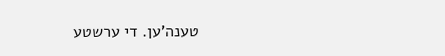טענה'ען. די ערשטע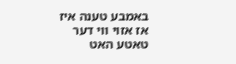באמבע טענה איז אז אזוי ווי דער טאטע האט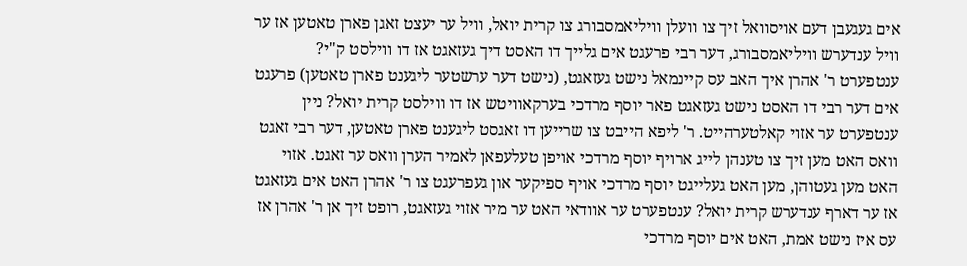אים געגעבן דעם אויסוואל זיך צו וועלן וויליאמסבורג צו קרית יואל, וויל ער יעצט זאגן פארן טאטען אז ער וויל ענדערש וויליאמסבורג, דער רבי פרעגט אים גלייך דו האסט דיך געזאגט אז דו ווילסט ק"י? ענטפערט ר' אהרן איך האב עס קיינמאל נישט געזאגט, (נישט דער ערשטער ליגענט פארן טאטען) פרעגט אים דער רבי דו האסט נישט געזאגט פאר יוסף מרדכי בערקאוויטש אז דו ווילסט קרית יואל? ניין ענטפערט ער אזוי קאלטערהייט. ר' ליפא הייבט צו שרייען דו זאגסט ליגענט פארן טאטען, דער רבי זאגט וואס האט מען זיך צו טענהן לייג ארויף יוסף מרדכי אויפן טעלעפאן לאמיר הערן וואס ער זאגט. אזוי האט מען געטוהן, מען האט געלייגט יוסף מרדכי אויף ספיקער און געפרעגט צו ר' אהרן האט אים געזאגט אז ער דארף ענדערש קרית יואל? ענטפערט ער אוודאי האט ער מיר אזוי געזאגט, רופט זיך אן ר' אהרן אז עס איז נישט אמת, האט אים יוסף מרדכי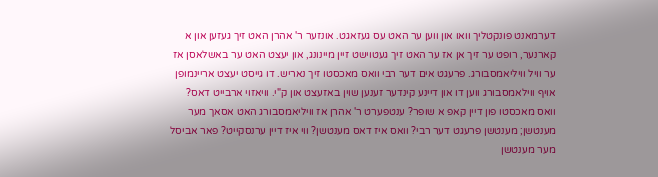דערמאנט פונקטליך וואו און ווען ער האט עס געזאגט. אונזער ר' אהרן האט זיך געזען און א קארנער, רופט ער זיך אן אז ער האט זיך געטוישט זיין מיינונג, און יעצט האט ער באשלאסן אז ער וויל וויליאמסבורג. פרעגט אים דער רבי וואס מאכסטו זיך נאריש. דו גייסט יעצט אריינמופן אויף ווילאמסבורג ווען דו און דיינע קינדער זענען שוין באזעצט און ק"י. וויאזוי ארבייט דאס? וואס מאכסטו פון דיין קאפ א שופר? ענטפערט ר' אהרן אז וויליאמסבורג האט אסאך מער מענטשן; מענטשן פרעגט דער רבי? וואס איז דאס מענטשן? ווי איז דיין ערנסקייט? פאר אביסל מער מענטשן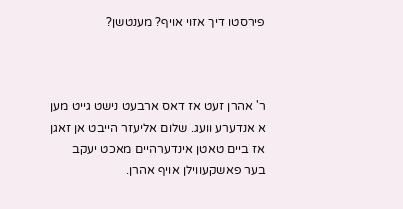פירסטו דיך אזוי אויף? מענטשן?



ר' אהרן זעט אז דאס ארבעט נישט גייט מען א אנדערע וועג. שלום אליעזר הייבט אן זאגן אז ביים טאטן אינדערהיים מאכט יעקב בער פאשקעווילן אויף אהרן.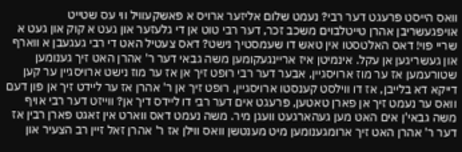וואס הייסט פרעגט דער רבי? נעמט שלום אליזער ארויס א פאשקעוויל ווי עס שטייט אויפגעשריבן אהרן טייטלבוים משכב זכר, דער רבי טוט אן די גלעזער און געט א קוק און געט א שריי פוי! דאס האלטסטו אין טאש דו שעמסטיך נישט? דאס צעטיל האט די רבי געגעבן א ווארף און געשריגען אן עקל. אינמיטן איז אריינגעקומען משה גבאי דער ר' אהרן האט זיך גענומען שטורעמען אז ער מוז ארויסגיין, אבער דער רבי רופט זיך אן אז ער מוז נישט ארויסגיין ער קען דייקא דא בלייבן, אז דו ווילסט קענסטו ארויסגיין, רופט זיך אן ר' אהרן אז ער ליידט זיך אן פון דעם וואס ער נעמט זיך אן פארן טאטען, פרעגט אים דער רבי דו ליידס דיך אן? ווייזט דער רבי אויף משה גבאי'ן אים האט מען געהארגעט וועגן מיר. משה נעמט דאס ווארט אין זאגט פארן רבין אז דער ר' אהרן האט זיך ארומגענומען מיט מענטשן וואס ווילן אז ר' אהרן זאל זיין רב הצעיר און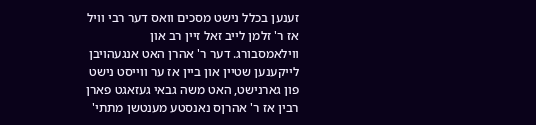זענען בכלל נישט מסכים וואס דער רבי וויל אז ר' זלמן לייב זאל זיין רב און ווילאמסבורג. דער ר' אהרן האט אנגעהויבן לייקענען שטיין און ביין אז ער ווייסט נישט פון גארנישט, האט משה גבאי געזאגט פארן רבין אז ר' אהרןס נאנסטע מענטשן מתתי'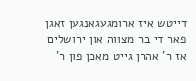דייטש איז ארומגעגאנגען זאגן פאר די בר מצווה און ירושלים אז ר' אהרן גייט מאכן פון ר'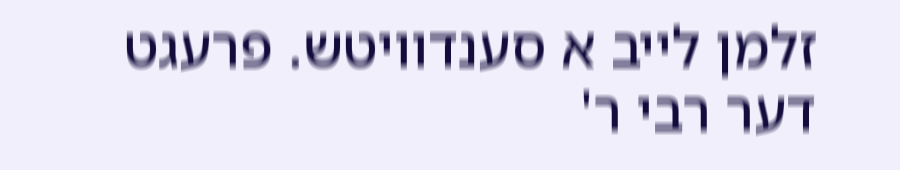זלמן לייב א סענדוויטש. פרעגט דער רבי ר'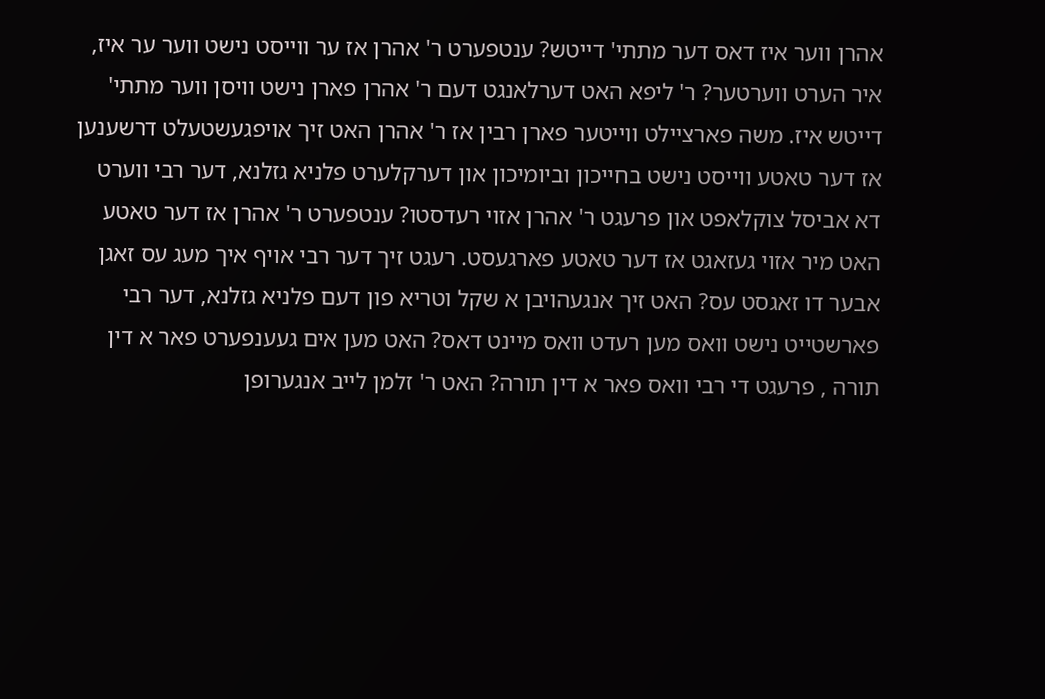אהרן ווער איז דאס דער מתתי' דייטש? ענטפערט ר' אהרן אז ער ווייסט נישט ווער ער איז, איר הערט ווערטער? ר' ליפא האט דערלאנגט דעם ר' אהרן פארן נישט וויסן ווער מתתי' דייטש איז. משה פארציילט ווייטער פארן רבין אז ר' אהרן האט זיך אויפגעשטעלט דרשענען אז דער טאטע ווייסט נישט בחייכון וביומיכון און דערקלערט פלניא גזלנא, דער רבי ווערט דא אביסל צוקלאפט און פרעגט ר' אהרן אזוי רעדסטו? ענטפערט ר' אהרן אז דער טאטע האט מיר אזוי געזאגט אז דער טאטע פארגעסט. רעגט זיך דער רבי אויף איך מעג עס זאגן אבער דו זאגסט עס? האט זיך אנגעהויבן א שקל וטריא פון דעם פלניא גזלנא, דער רבי פארשטייט נישט וואס מען רעדט וואס מיינט דאס? האט מען אים געענפערט פאר א דין תורה , פרעגט די רבי וואס פאר א דין תורה? האט ר' זלמן לייב אנגערופן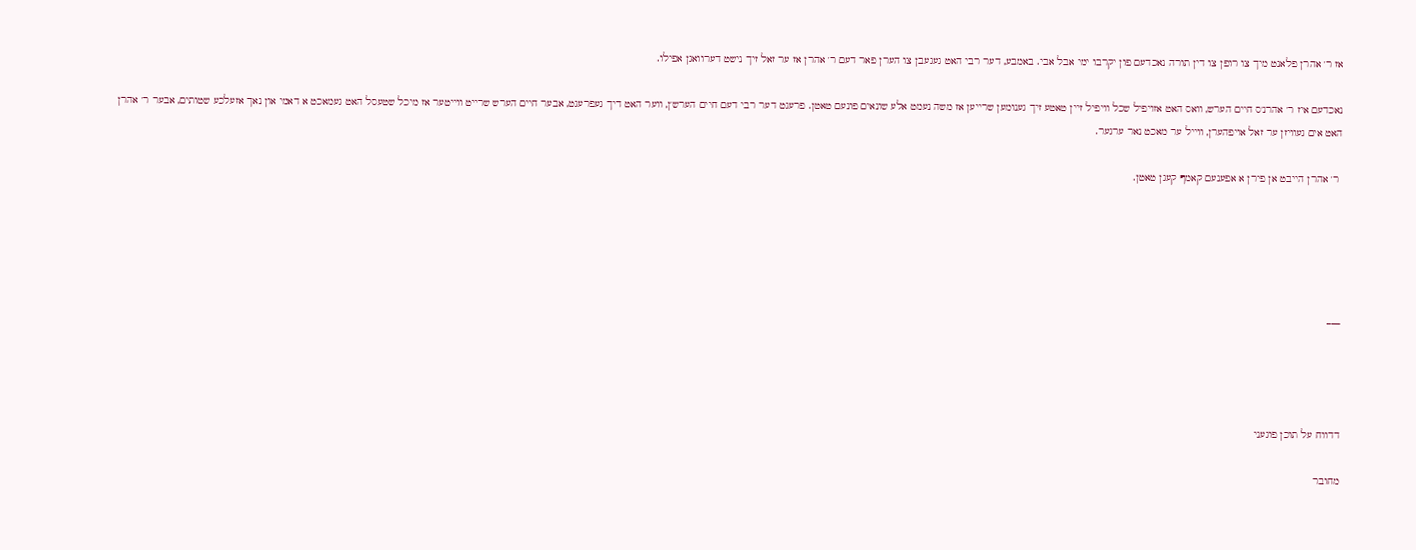אז ר' אהרן פלאנט מיך צו רופן צו דין תורה נאכדעם פון יקרבו ימי אבל אבי. באמבע, דער רבי האט געגעבן צו הערן פאר דעם ר' אהרן אז ער זאל זיך נישט דערוואגן אפילו.

נאכדעם איז ר' אהרנ'ס חיים הערש, וואס האט אזויפיל שכל וויפיל זיין טאטע זיך גענומען שרייען אז משה נעמט אלע שונאים פונעם טאטן. פרעגט דער רבי דעם חיים הערש'ן, ווער האט דיך געפרעגט, אבער חיים הערש שרייט ווייטער אז מיכל שטעסל האט געמאכט א דאמי און נאך אזעלכע שטותים, אבער ר' אהרן האט אים געוויזן ער זאל אויפהערן, ווייל ער מאכט נאר ערגער.

 ר' אהרן הייבט אן פירן א אפענעם קאמף קעגן טאטן.





___




דדווח על תוכן פוגעני

מחובר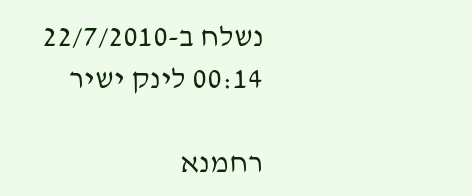נשלח ב-22/7/2010 00:14 לינק ישיר

רחמנא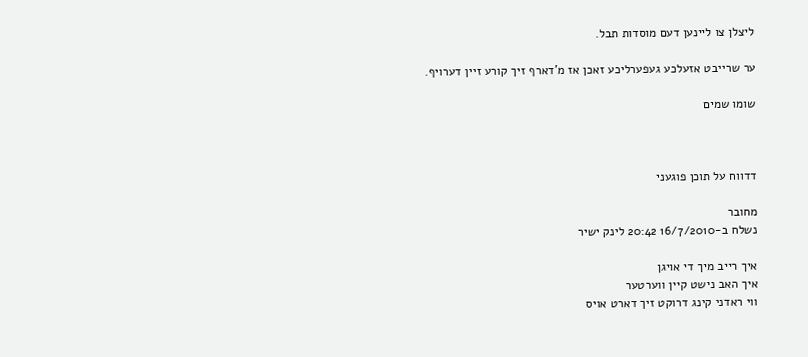ליצלן צו ליינען דעם מוסדות תבל.

ער שרייבט אזעלכע געפערליכע זאכן אז מ'דארף זיך קורע זיין דערויף.

שומו שמים



דדווח על תוכן פוגעני

מחובר
נשלח ב-16/7/2010 20:42 לינק ישיר

איך רייב מיך די אויגן
איך האב נישט קיין ווערטער
ווי ראדני קינג דרוקט זיך דארט אויס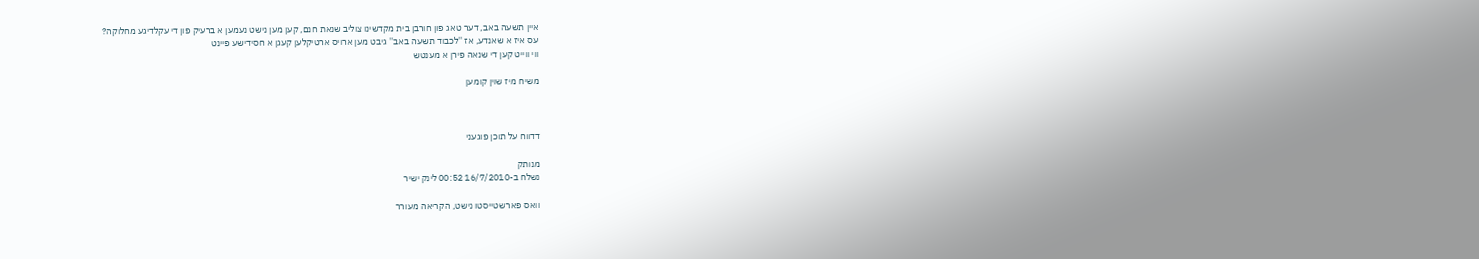איין תשעה באב, דער טאג פון חורבן בית מקדשינו צוליב שנאת חנם, קען מען נישט נעמען א ברעיק פון די עקלדיגע מחלוקה?
עס איז א שאנדע, אז ''לכבוד תשעה באב'' גיבט מען ארויס ארטיקלען קעגן א חסידישע פיינט
ווי ווייט קען די שנאה פירן א מענטש

משיח מיז שוין קומען



דדווח על תוכן פוגעני

מנותק
נשלח ב-16/7/2010 00:52 לינק ישיר

וואס פארשטייסטו נישט, הקריאה מעורר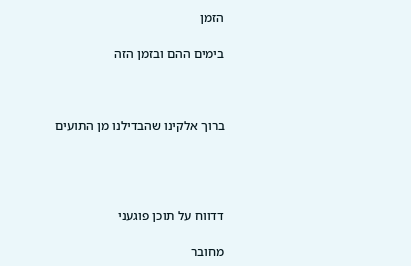הזמן

בימים ההם ובזמן הזה



ברוך אלקינו שהבדילנו מן התועים




דדווח על תוכן פוגעני

מחובר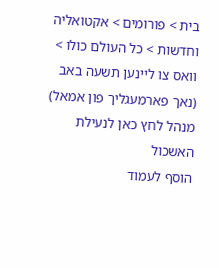בית > פורומים > אקטואליה וחדשות > כל העולם כולו > וואס צו ליינען תשעה באב (נאך פארמעגליך פון אמאל)
מנהל לחץ כאן לנעילת האשכול
הוסף לעמוד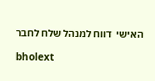האישי  דווח למנהל שלח לחבר

bholext